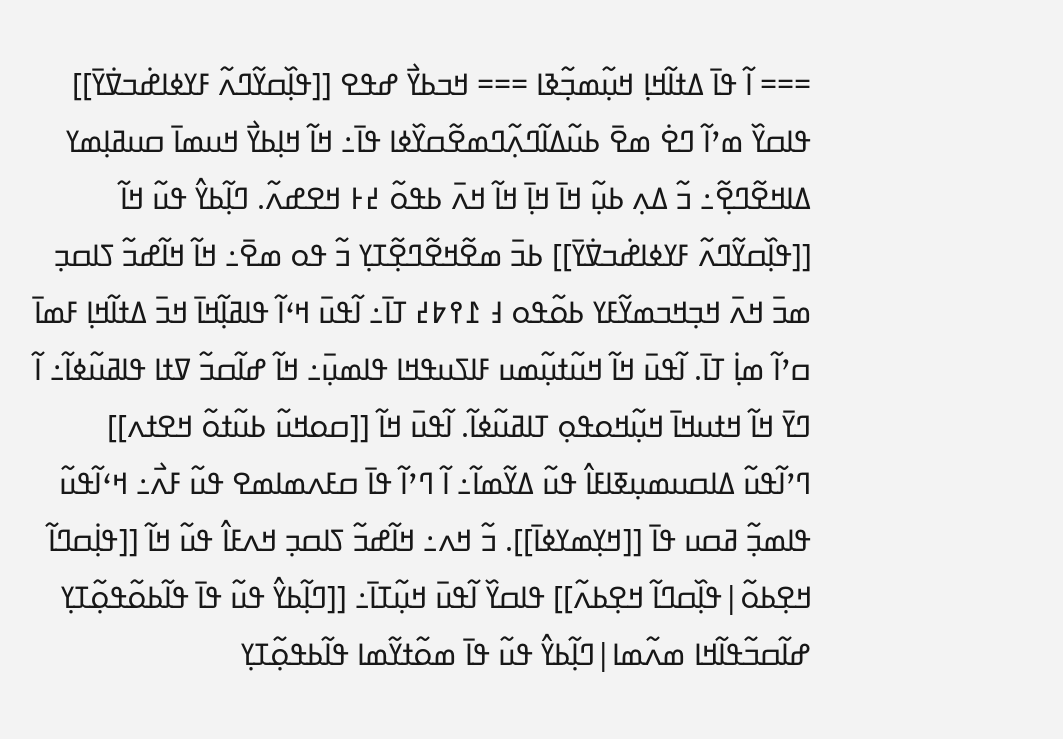=== ߊ߬ ߟߊ߫ ߡߙߊ߬ߞߊ߲ ߞߎ߲߬ߘߏ߲߬ߢߊ === ߞߏߕߌ߯ ߝߟߐ [[ߟߊ߲߰ߛߌ߬ߣߍ߬ ߓߌߦߊߝ߭ߏߜ߭ߌ߫]] ߟߊߛߌ߰ ߘߴߊ߬ ߣߐ߭ ߘߐ߫ ߕߎ߬ߡߊ߬ߣߍ߲߬ߣߘߐ߬ߛߌ߰ߦߊ ߟߊ߫߸ ߞߊ߬ ߞߊ߲ߕߌ߯ ߞߎߘߊ߫ ߛߎߥߊ߲ߘߌ ߡߊߞߐ߬ߣߐ߲߬߸ ߏ߬ ߡߍ߲ ߕߎ߲߬ ߞߊ߫ ߞߊ߲߫ ߞߊ߬ ߞߍ߫ ߕߟߋ߬ ߄߅ ߞߐߝߍ߬. ߣߊ߲߬ߕߌ߮ ߟߎ߬ ߞߊ߬ [[ߟߊ߲߰ߛߌ߬ߣߍ߬ ߓߌߦߊߝ߭ߏߜ߭ߌ߫]] ߕߏ߫ ߘߐ߬ߞߐ߬ߣߐ߲߬ߠߌ߲ ߏ߬ ߟߋ ߘߐ߫߸ ߞߊ߬ ߞߊ߬ߝߏ߬ ߖߊߛߏ߲ ߘߏ߫ ߞߍ߫ ߞߏ߲ߞߏߘߌ߬ߓߌ ߕߋ߬ߟߋ ߃ ߁߉߈߄ ߠߊ߫߸ ߊ߬ߟߎ߫ ߞߵߊ߬ ߟߊߥߊ߲߬ߞߊ߫ ߞߏ߫ ߡߙߊ߬ߞߊ߲ ߓߘߊ߫ ߛߴߊ߬ ߘߊ߲߭ ߠߊ߫. ߊ߬ߟߎ߫ ߞߊ߬ ߞߎ߬ߙߎ߲߬ߘߎ ߓߊߖߎߟߞߊ ߟߊߘߎ߲߫߸ ߞߊ߬ ߝߊ߬ߛߏ߬ ߜߙߊ ߟߊߥߎ߬ߦߊ߬߸ ߊ߬ ߣߌ߫ ߞߊ߬ ߞߙߎߞߊ߫ ߞߎ߲߬ߞߋߟߋ߲ ߠߊߥߎ߬ߦߊ߬. ߊ߬ߟߎ߫ ߞߊ߬ [[ߛߋߞߎ߬ ߕߎ߬ߙߋ߬ ߞߐߙߍ]] ߣߴߊ߬ߟߎ߬ ߡߊߛߎߘߎ߲ߧߊߓߊ߮ ߟߎ߬ ߡߌ߬ߘߊ߬߸ ߊ߬ ߣߴߊ߬ ߟߊ߫ ߛߓߍߘߊߘߐ ߟߎ߬ ߓߍ߯߸ ߞߵߊ߬ߟߎ߬ ߟߊߘߏ߲߬ ߥߛߎ ߟߊ߫ [[ߞߌ߲ߘߌߦߊ߫]]. ߏ߬ ߞߍ߸ ߞߊ߬ߝߏ߬ ߖߊߛߏ߲ ߞߍߓߊ߮ ߟߎ߬ ߞߊ߬ [[ߟߊ߲߭ߛߣߊ߬ ߞߐ߲ߕߋ߬|ߟߊ߲߰ߛߣߊ߬ ߞߐ߲ߕߍ߬]] ߟߊߛߌ߰ ߊ߬ߟߎ߫ ߞߎ߲߬ߠߊ߫߸ [[ߣߊ߲߬ߕߌ߮ ߟߎ߬ ߟߊ߫ ߟߊ߬ߕߋ߬ߟߋ߲߬ߠߌ߲ ߝߊ߬ߛߏ߬ߟߊ߬ߞߊ ߘߍ߬ߘߊ|ߣߊ߲߬ߕߌ߮ ߟߎ߬ ߟߊ߫ ߘߋ߬ߙߌ߬ߘߊ ߟߊ߬ߕߟߋ߲߬ߠߌ߲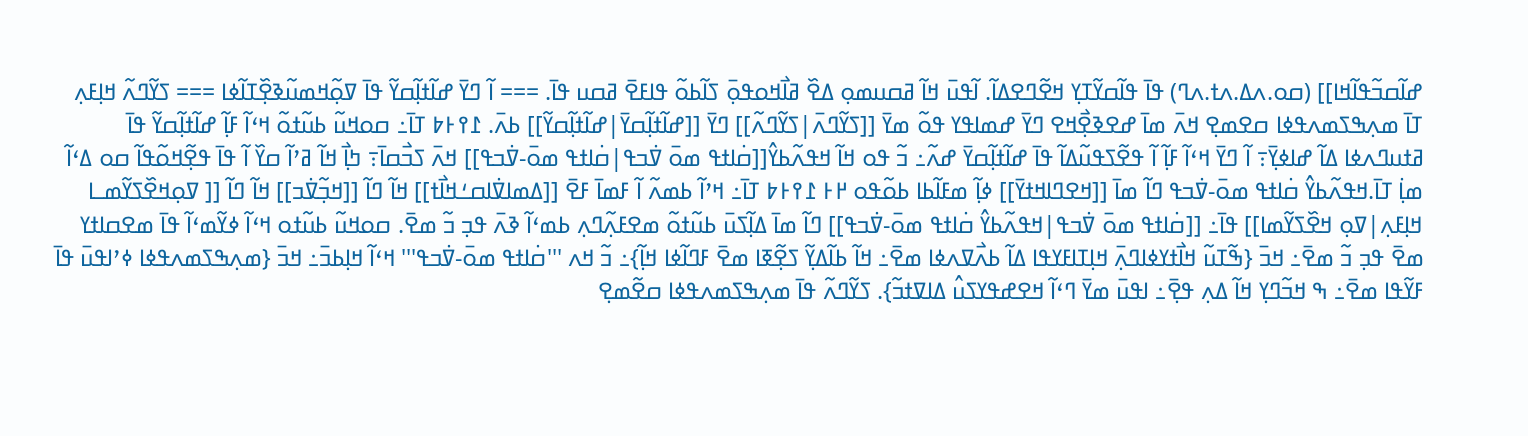ߝߊ߬ߛߏ߬ߟߊ߬ߞߊ]] (ߛߋ.ߍߡ.ߍߙ.ߍߣ) ߟߊ߫ ߟߊ߬ߛߌ߬ߠߌ߲ ߞߐ߬ߣߐߡߊ߬. ߊ߬ߟߎ߫ ߞߊ߬ ߥߛߎߘߋ߲ ߡߐ߰ ߥߊ߯ߞߋߟߋ߲߫ ߖߊ߬ߕߋ߬ ߟߊߓߐ߫ ߥߛߎ ߟߊ߫. === ߊ߬ ߣߌ߫ ߝߊ߬ߙߊ߲߬ߛߌ߬ ߟߊ߫ ߜߋ߲߬ߞߘߎ߬ߢߐ߲߰ߠߊ߬ߦߊ === ߖߌ߬ߣߍ߬ ߞߊ߲ߓߍ߲ ߠߊ߫ ߘߍ߲ߒߖߘߍߟߦߊ ߛߐߘߐ߲ ߞߍ߫ ߘߊ߫ ߝߐߢߐ߲߯ߞߐ ߣߌ߫ ߝߘߊߟߌ ߟߋ߬ ߘߌ߫ [[ߖߌ߬ߣߍ߫|ߖߌ߬ߣߍ߬]] ߣߌ߫ [[ߝߊ߬ߙߊ߲߬ߛߌ߫|ߝߊ߬ߙߊ߲߬ߛߌ߬]] ߕߍ߫. ߁߉߅߈ ߠߊ߫߸ ߛߋߞߎ߬ ߕߎ߬ߙߋ߬ ߞߵߊ߬ ߓߊ߲߬ ߝߊ߬ߙߊ߲߬ߛߌ߬ ߟߊ߫ ߥߙߎߣߍߦߊ ߡߊ߬ ߝߊߦߌ߲߫߹ ߊ߬ ߣߌ߫ ߞߵߊ߬ ߓߊ߲߬ ߊ߬ ߟߐ߬ߖߟߎ߬ߡߊ߬ ߟߊ߫ ߝߊ߬ߙߊ߲߬ߛߌ߫ ߝߍ߬߸ ߏ߬ ߟߋ ߞߊ߬ ߞߟߍ߬ߕߌ߮[[ߛ߭ߊߙߟ ߘߋ߫ ߜ߭ߏߟ|ߛ߭ߊߙߟ ߘߋ߫-ߜ߭ߏߟ]] ߞߍ߫ ߖߏ߯ߛߊ߫߹ ߤߊ߲߯ ߞߊ߬ ߥߴߊ߬ ߛߌ߰ ߊ߬ ߟߊ߫ ߟߐ߲߬ߞߋ߬ߟߊ߬ ߛߋ ߡߵߊ߬ ߘߊ߲߭ ߠߊ߫.ߞߟߍ߬ߕߌ߮ ߛ߭ߊߙߟ ߘߋ߫-ߜ߭ߏߟ ߣߊ߬ ߘߊ߫ [[ߞߐߣߊߞߙߌ߫]] ߦߊ߲߬ ߘߓߊ߬ߕߊ ߕߋ߬ߟߋ ߂߅ ߁߉߅߈ ߠߊ߫߸ ߞߴߊ߬ ߕߘߍ߬ ߊ߬ ߓߘߊ߫ ߓߐ߫ [[ߡߘߊߜ߭ߊߛߑߞߊ߯ߙ]] ߞߊ߬ ߣߊ߬ [[ߞߏ߲߬ߜ߭ߏ]] ߞߊ߬ ߣߊ߬ [[ ߜߋ߲ߞߐ߰ߖߌ߬ߘߺߊ ߞߊ߲ߓߍ߲|ߜߋ߲ ߞߐ߰ߖߌ߬ߘߊ]] ߟߊ߫߸ [[ߛ߭ߊߙߟ ߘߋ߫ ߜ߭ߏߟ|ߞߟߍ߬ߕߌ߮ ߛ߭ߊߙߟ ߘߋ߫-ߜ߭ߏߟ]] ߣߊ߬ ߘߊ߫ ߡߊ߲߬ߖߎ߫ ߕߎ߬ߙߋ߬ ߘߐߓߍ߲߬ߣߍ߲ ߕߘߵߊ߬ ߢߍ߫ ߟߏ߲ ߏ߬ ߘߐ߫. ߛߋߞߎ߬ ߕߎ߬ߙߋ ߞߵߊ߬ ߦߌ߬ߘߵߊ߬ ߟߊ߫ ߘߐߛߊߙߌ ߘߐ߫ ߟߏ߲ ߏ߬ ߘߐ߫߸ ߞߏ߫ {ߒ߬ߠߎ߬ ߞߊ߯ߙߌߦߊߣߍ߲߫ ߞߊ߲ߠߊߓߌߟߊ ߡߊ߬ ߕߍ߯ߜߍߦߊ ߘߐ߫߸ ߞߊ߬ ߕߊ߬ߡߌ߲߬ ߖߐ߲߬ߧߊ ߘߐ߫ ߓߣߊ߬ߦߊ ߞߊ߲߬}߸ ߏ߬ ߞߍ '''ߛ߭ߊߙߟ ߘߋ߫-ߜ߭ߏߟ''' ߞߵߊ߬ ߞߊ߲ߕߏ߫߸ ߞߏ߫ {ߘߍ߲ߒߖߘߍߟߦߊ ߦߴߊߟߎ߫ ߟߊ߫ ߓߌ߬ߟߊ ߘߐ߫߸ ߒ ߞߏ߬ߣߌ߲ ߞߊ߬ ߡߍ߲ ߟߐ߲߫߸ ߊߟߎ߫ ߘߌ߫ ߣߵߊ߬ ߞߐߝߟߌߖߎ߮ ߡߊߜߙߏ߬}. ߖߌ߬ߣߍ߬ ߟߊ߫ ߘߍ߲ߒߖߘߍߟߦߊ ߛߐ߬ߘߐ߲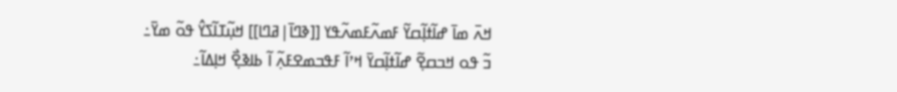ߞߍ߫ ߘߊ߫ ߝߊ߬ߙߊ߲߬ߛߌ߬ ߓߘߍ߬ߓߘߍ߬ߟߌ [[ߢߣߊ߫|ߥߣߊ]] ߞߎ߲߬ߠߊ߬ߖߌ߮ ߟߋ߬ ߘߌ߫߸ ߏ߬ ߟߋ ߞߏߛߐ߲߬ ߝߊ߬ߙߊ߲߬ߛߌ߫ ߞߴߊ߬ ߓߟߏߘߐߓߍ߲߬ ߊ߬ ߕߊߢߐ߲߯ ߞߊ߲ߡߊ߬߸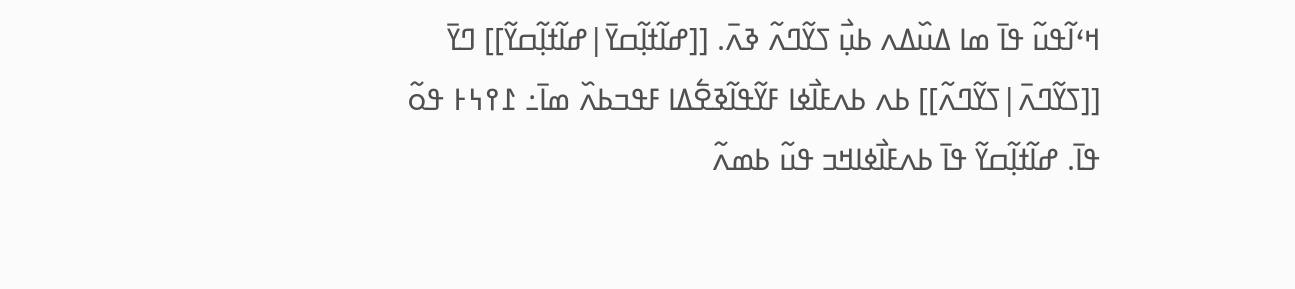ߞߵߊ߬ߟߎ߬ ߟߊ߫ ߘߊ ߡߎ߰ߡߍ ߕߎ߲߯ ߖߌ߬ߣߍ߬ ߢߍ߫. [[ߝߊ߬ߙߊ߲߬ߛߌ߫|ߝߊ߬ߙߊ߲߬ߛߌ߬]] ߣߌ߫ [[ߖߌ߬ߣߍ߫|ߖߌ߬ߣߍ߬]] ߕߍ ߕߍߓߊ߯ߦߊ ߓߌ߬ߟߊ߬ߢߐ߱ߡߊ ߓߟߏߕߍ߰ ߘߊ߫߸ ߁߉߆߅ ߟߋ߬ ߟߊ߫. ߝߊ߬ߙߊ߲߬ߛߌ߬ ߟߊ߫ ߕߍߓߊ߯ߦߊߞߏ ߟߎ߬ ߕߘߍ߬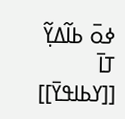ߦߋ߫ ߕߊ߬ߡߌ߲߬ ߠߊ߫ [[ߌߕߊߟߌ߫]]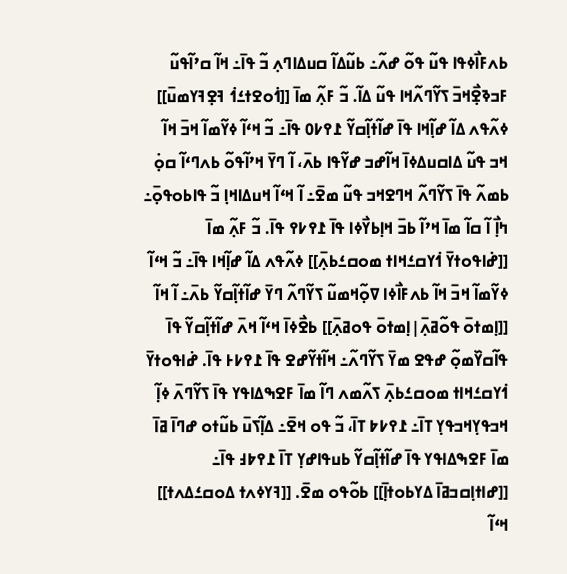ߕߍߓߊ߯ߦߟߊ ߟߎ߬ ߟߋ߬ ߝߍ߬߸ ߕߎ߬ߡߊ߬ ߛߎߡߊߣߍ߲ ߏ߬ ߟߊ߫߸ ߞߊ߬ ߛߴߊ߬ߟߎ߬ ߓߏߢߐ߲߯ߞߏ߫ ߖߌ߬ߣߍ߬ߞߊ ߟߎ߬ ߡߊ߬. ߏ߬ ߓߍ߲߬ ߘߊ߫ [[ߗ߭ߋߐߙߑߗ߭ ߔߐ߲ߔߌߘߎ߫]] ߦߍ߬ߟߍ ߡߊ߬ ߝߊ߲߬ߞߊ ߟߊ߫ ߝߊ߬ߙߊ߲߬ߛߌ߬ ߁߉߇߀ ߟߊ߫߸ ߏ߬ ߞߵߊ߬ ߦߌ߬ߘߊ߬ ߞߏ߫ ߞߊ߬ ߞߏ ߟߎ߬ ߡߊߛߎߡߦߊ߫ ߞߊ߬ߝߏ ߝߌ߬ߟߊ ߕߍ߫، ߊ߬ ߣߌ߫ ߞߴߊ߬ߟߋ߬ ߕߍߣߵߊ߬ ߛߋ߲߭ ߕߘߍ߬ ߟߊ߫ ߖߌ߬ߣߍ߬ ߞߣߐߞߏ ߟߎ߬ ߘߐ߫߸ ߊ߬ ߞߵߊ߬ ߞߎߡߊߞߊ߲ ߏ߬ ߟߊߕߋߟߋ߲߫߸ ߤߊ߲߯ ߊ߬ ߛߊ߬ ߘߊ߫ ߞߴߊ߬ ߕߏ߫ ߞߊ߲ߕߌ߯ߦߊ ߟߊ߫ ߁߉߇߉ ߟߊ߫. ߏ߬ ߓߍ߲߬ ߘߊ߫ [[ߝ߭ߊߟߋߙߌ߫ ߗ߭ߌߛߑߞߊߙ ߘߋߛߑߕߍ߲߫]] ߦߍ߬ߟߍ ߡߊ߬ ߝߊ߲߬ߞߊ ߟߊ߫߸ ߏ߬ ߞߵߊ߬ ߦߌ߬ߘߊ߬ ߞߏ߫ ߞߊ߬ ߕߍߓߊ߯ߦߊ ߜߋ߲߬ߞߘߎ߬ ߖߌ߬ߣߍ߬ ߣߌ߫ ߝߊ߬ߙߊ߲߬ߛߌ߬ ߕߍ߫߸ ߊ߬ ߞߊ߬ [[ߊ߲ߘߙߋ߫ ߟߋ߬ߥߍ߲߫|ߊ߲ߘߙߋ߫ ߟߋߥߍ߲߫]] ߕߐ߯ߦߊ߫ ߞߵߊ߬ ߞߍ߫ ߝߊ߬ߙߊ߲߬ߛߌ߬ ߟߊ߫ ߟߊ߬ߛߌ߰ߘߋ߲߬ ߝߟߐ ߘߌ߫ ߖߌ߬ߣߍ߬߸ ߞߊ߬ߙߌ߬ߝߐ ߟߊ߫ ߁߉߇߅ ߟߊ߫. ߝ߭ߊߟߋߙߌ߫ ߗ߭ߌߛߑߞߊߙ ߘߋߛߑߕߍ߲߫ ߖߍ߬ߘߍ ߣߊ߬ ߘߊ߫ ߓߐߒߡߊߟߌ ߟߊ߫ ߖߌ߬ߣߍ߫ ߦߊ߲߬ ߞߏߟߌ߲ߞߏߟߌ߲ ߠߊ߫߸ ߁߉߇߈ ߠߊ߫، ߏ߬ ߟߋ ߞߐ߫߸ ߡߊ߲߬ߖߎ߫ ߕߎ߬ߙߋ ߝߣߊ߫ ߥߊ߫ ߘߊ߫ ߓߐߒߡߊߟߌ ߟߊ߫ ߝߊ߬ߙߊ߲߬ߛߌ߬ ߕߎߟߊߝߌ߲ ߠߊ߫ ߁߉߈߃ ߟߊ߫߸ [[ߝߊߙߊ߲ߛߏߥߊ߫ ߡߌߕߋߙߊ߲߫]] ߕߋ߬ߟߋ ߘߐ߫. [[ߔߌߦߍߙ ߡߋߛߑߡߍߙ]] ߞߵߊ߬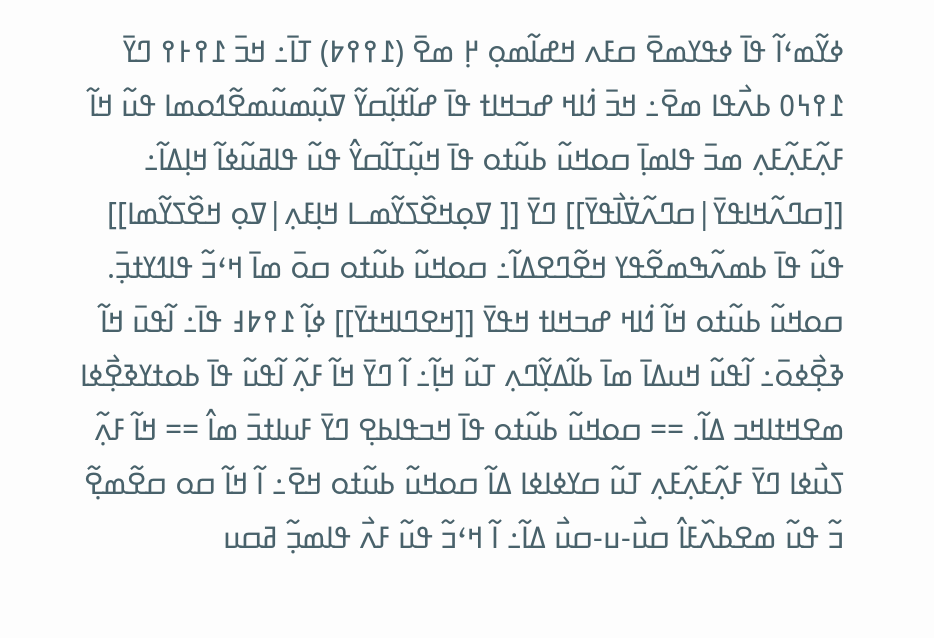ߦߌ߬ߘߵߊ߬ ߟߊ߫ ߦߟߌߘߐ߫ ߛߓߍ ߞߝߊ߬ߘߋ߲ ߂߲ ߘߐ߫ (߁߉߉߈) ߠߊ߫߸ ߞߏ߫ ߁߉߅߉ ߣߌ߫ ߁߉߆߀ ߕߍ߯ߟߊ ߘߐ߫߸ ߞߏ߫ ߗ߭ߊߞ ߝߏߞߊߙ ߟߊ߫ ߝߊ߬ߙߊ߲߬ߛߌ߬ ߜߎ߲߬ߘߎ߬ߘߐ߬ߗߋߘߊ ߟߎ߬ ߞߊ߬ ߓߍ߲߬ߓߍ߲߬ߓߍ߲ ߘߏ߫ ߟߊߘߊ߲߫ ߛߋߞߎ߬ ߕߎ߬ߙߋ ߟߊ߫ ߞߎ߲߬ߠߊ߬ߛߌ߮ ߟߎ߬ ߟߊߥߎ߬ߦߊ߬ ߞߊ߲ߡߊ߬߸ [[ߛߣߍ߬ߞߊߟߌ߫|ߛߣߍ߬ߜ߭ߊ߯ߟߌ߫]] ߣߌ߫ [[ ߜߋ߲ߞߐ߰ߖߌ߬ߘߺߊ ߞߊ߲ߓߍ߲|ߜߋ߲ ߞߐ߰ߖߌ߬ߘߊ]] ߟߎ߬ ߟߊ߫ ߕߘߍ߬ߒߘߐ߬ߟߌ ߞߐ߬ߣߐߡߊ߬߸ ߛߋߞߎ߬ ߕߎ߬ߙߋ ߛߋ߫ ߘߊ߫ ߞߵߏ߬ ߟߊߗߌߙߏ߲߫. ߛߋߞߎ߬ ߕߎ߬ߙߋ ߞߊ߬ ߗ߭ߊߞ ߝߏߞߊߙ ߞߟߌ߫ [[ߞߐߣߊߞߙߌ߫]] ߦߊ߲߬ ߁߉߈߃ ߟߊ߫߸ ߊ߬ߟߎ߫ ߞߊ߬ ߢߐ߲߯ߦߋ߫߸ ߊ߬ߟߎ߬ ߞߎߡߊ߫ ߘߊ߫ ߕߊ߬ߡߌ߲߬ߣߍ߲ ߠߎ߬ ߞߊ߲߬߸ ߊ߬ ߣߌ߫ ߞߊ߬ ߓߍ߲߬ ߊ߬ߟߎ߬ ߟߊ߫ ߕߋߙߌߢߐ߲߯ߦߊ ߘߐߞߙߊߞߏ ߡߊ߬. == ߛߋߞߎ߬ ߕߎ߬ߙߋ ߟߊ߫ ߞߏߟߊߕߐ߲ ߣߌ߫ ߓߎߊߙߏ߫ ߘߊ߮ == ߞߊ߬ ߓߍ߲߬ ߖߎ߯ߦߊ ߣߌ߫ ߓߍ߲߬ߓߍ߲߬ߓߍ߲ ߠߎ߬ ߛߌߦߊߦߊ ߡߊ߬ ߛߋߞߎ߬ ߕߎ߬ߙߋ ߞߐ߫߸ ߊ߬ ߞߊ߬ ߛߋ ߛߐ߬ߘߐ߲߬ ߏ߬ ߟߎ߬ ߘߐߕߍ߰ߓߊ߮ ߛߎ߯-ߎ-ߛߎ߯ ߡߊ߬߸ ߊ߬ ߞߵߏ߬ ߟߎ߬ ߓߍ߯ ߟߊߘߏ߲߬ ߥߛߎ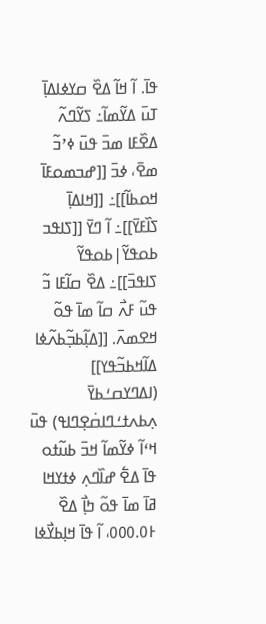ߟߊ߫. ߊ߬ ߞߊ߬ ߡߐ߰ ߛߌߦߊߡߊ߲߫ ߠߎ߫ ߡߌ߬ߘߊ߬߸ ߖߌ߬ߣߍ߬ ߡߐ߰ߓߊ ߘߏ߫ ߟߎ߫ ߦߴߏ߬ ߘߐ߫، ߦߏ߫ [[ߝߏߘߋߓߊ߫ ߞߋߕߊ߬]]߸ [[ߞߊߡߊ߲߫ ߖߊ߰ߓߌ߫]]߸ ߊ߬ ߣߌ߫ [[ߖߊߟߏ ߕߋߟߌ߬|ߕߋߟߌ߬ ߖߊߟߏ߫]]߸ ߡߐ߰ ߛߊ߬ߓߊ ߏ߬ ߟߎ߬ ߓߍ߯ ߛߊ߬ ߘߊ߫ ߟߋ߬ ߞߐߘߍ߫. [[ߡߊ߲߬ߕߏ߲߬ߕߍ߬ߦߊ ߡߊ߬ߞߕߏ߬ߟߌ]] (ߊߡߣߌߛߑߕߌ߫ ߍ߲ߕߍߙߑߣߊߛ߭ߐ߲ߣߊߟ) ߟߎ߫ ߞߵߊ߬ ߦߌ߬ߘߊ߬ ߞߏ߫ ߕߎ߬ߙߋ ߟߊ߫ ߡߐ߱ ߝߊ߰ߣߍ߲ ߦߙߌߞߊ ߥߊ߫ ߘߊ߫ ߟߋ߬ ߤߊ߲߯ ߡߐ߰ ߅߀.߀߀߀، ߊ߬ ߟߊ߫ ߞߊ߲ߕߌ߯ߦߊ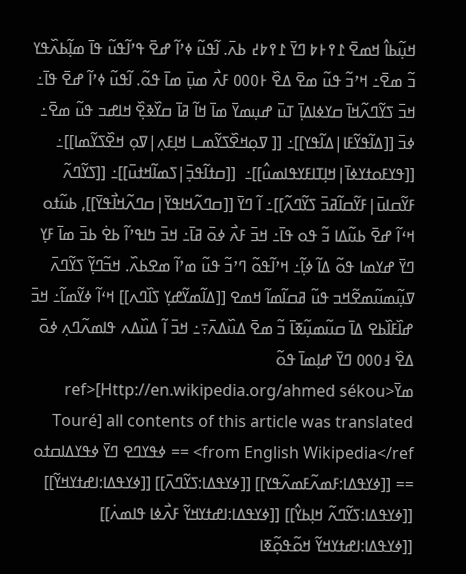ߞߎ߲߬ߕߊ߮ ߞߘߐ߫ ߁߉߅߈ ߣߌ߫ ߁߉߈߄ ߕߍ߫. ߊ߬ߟߎ߬ ߦߴߊ߬ ߝߐ߫ ߟߴߊ߬ߟߎ߬ ߟߊ߫ ߘߊ߲߬ߕߍ߰ߟߌ ߏ߬ ߘߐ߫߸ ߞߴߏ߬ ߟߎ߬ ߘߐ߫ ߡߐ߰ ߅߀߀߀ ߓߍ߯ ߘߎ߲߫ ߘߊ߫ ߟߋ߬. ߊ߬ߟߎ߬ ߦߴߊ߬ ߝߐ߫ ߟߊ߫߸ ߞߏ߫ ߖߌ߬ߣߍ߬ߞߊ߫ ߛߌߦߊߡߊ߲߫ ߠߎ߫ ߝߎ߲ߘߌ߫ ߘߊ߫ ߞߊ߬ ߥߊ߫ ߛߌ߰ߢߐ߲߰ ߞߊߝߏ ߟߎ߬ ߘߐ߫߸ ߦߏ߫ [[ߡߊ߬ߟߌ߬ߓߊ|ߡߊ߬ߟߌ]]߸ [[ ߜߋ߲ߞߐ߰ߖߌ߬ߘߺߊ ߞߊ߲ߓߍ߲|ߜߋ߲ ߞߐ߰ߖߌ߬ߘߊ]]߸ [[ߟߌߓߋߙߌߦߊ߫|ߞߊ߲ߠߊߓߌߟߊߘߎ߮]]߸  [[ߛߙߊ߬ߟߏ߲߫|ߖߘߊ߬ߞߙߎ߫]]߸ [[ߖߌ߬ߣߍ߬ ߓߌ߬ߛߊߎ߫|ߓߌ߬ߛߊ߬ߥߏ߫ ߖߌ߬ߣߍ߬]]߸ ߊ߬ ߣߌ߫ [[ߛߣߍ߬ߞߊߟߌ߫|ߛߣߍ߬ߞߊ߯ߟߌ߫]], ߕߎ߬ߙߋ ߞߵߊ߬ ߝߐ߫ ߕߎ߬ߡߊ ߏ߬ ߟߋ ߟߊ߫߸ ߞߏ߫ ߓߍ߯ ߦߋ߫ ߥߊ߫߸ ߞߏ߫ ߤߊߟߴߊ߬ ߕߐ߭ ߕߏ߫ ߘߊ߫ ߓߌ߲ ߣߌ߫ ߝߌߘߊ ߟߋ߬ ߡߊ߬ ߦߊ߲߬߸ ߞߴߊ߬ߟߋ߬ ߣߴߏ߬ ߟߎ߬ ߘߴߊ߬ ߘߐߕߍ߰. ߞߏ߬ߣߌ߲߬ ߖߌ߬ߣߍ߫ ߜߎ߲߬ߘߎ߬ߘߐ߬ߞߏ ߟߎ߬ ߥߛߊ߬ߘߊ߬ ߞߘߐ [[ߡߊ߬ߘߌ߬ߝߌ߲ ߖߊ߰ߣߍ]] ߞߵߊ߬ ߦߌ߬ߘߊ߬߸ ߞߏ߫ ߝߊ߰ߓߊ߰ߕߐ ߡߊ߫ ߛߎ߬ߘߎ߲߬ߧߊ߫ ߏ߬ ߘߐ߫ ߡߎ߰ߡߍ߫߹߸ ߞߏ߫ ߊ߬ ߡߎ߰ߡߍ ߟߊߘߍ߬ߣߍ߲ ߦߋ߫ ߡߐ߰ ߃߀߀߀ ߣߌ߫ ߝߊ߲ߘߊ߫ ߟߋ߬ ߘߌ߫<ref>[Http://en.wikipedia.org/ahmed sékou Touré] all contents of this article was translated from English Wikipedia</ref> == ߦߟߌߣߐ ߣߌ߫ ߦߟߌߡߊߛߙߋ == [[ߦߌߟߡߊ:ߓߘߍ߬ߓߘߍ߬ߟߌ]] [[ߦߌߟߡߊ:ߖߌ߬ߣߍ߫]] [[ߦߌߟߡߊ:ߊߝߙߌߞߌ߬]] [[ߦߌߟߡߊ:ߖߌ߬ߣߍ߬ ߞߊ߲ߕߌ߮]] [[ߦߌߟߡߊ:ߊߝߙߌߞߌ߬ ߓߍ߯ߦߊ ߟߊߘߍ߭]] [[ߦߌߟߡߊ:ߊߝߙߌߞߌ߬ ߞߋ߬ߟߋ߲߬ߧߊ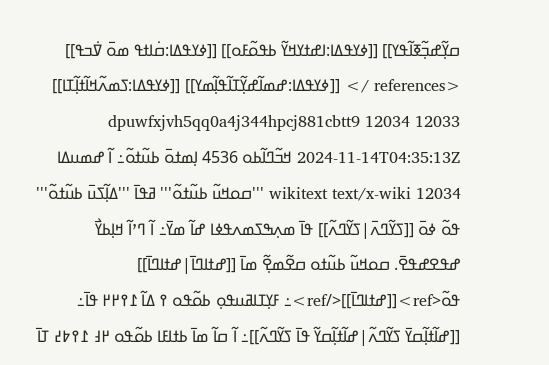ߛߌ߲߬ߝߏ߲߬ߧߊ߬ߟߌ]] [[ߦߌߟߡߊ:ߊߝߙߌߞߌ߬ ߕߟߋ߬ߓߋ]] [[ߦߌߟߡߊ:ߛ߭ߊߙߟ ߘߋ߫ ߜ߭ߏߟ]] <references /> [[ߦߌߟߡߊ:ߝߘߊ߬ߝߌ߲߬ߠߊ߬ߟߊ߲߬ߘߌ]] [[ߦߌߟߡߊ:ߖߘߍ߬ߞߊ߬ߙߊ߲߬ߠߊ]] dpuwfxjvh5qq0a4j344hpcj881cbtt9 12034 12033 2024-11-14T04:35:13Z ߞߏ߬ߣߊ߬ߕߋ 4536 ߊ߲ߘߙߋ߫ ߕߎ߬ߙߋ߬߸ ߊ߬ ߝߘߎߡߊ 12034 wikitext text/x-wiki '''ߛߋߞߎ߬ ߕߎ߬ߙߋ߬''' ߥߟߊ߫ '''ߡߊ߲߬ߖߎ߫ ߕߎ߬ߙߋ߬''' ߟߋ߬ ߦߋ߫ [[ߖߌ߬ߣߍ߫|ߖߌ߬ߣߍ߬]] ߟߊ߫ ߘߍ߲ߒߖߘߍߟߦߊ ߝߊ߬ ߘߌ߫߸ ߊ߬ ߣߴߊ߬ ߞߊ߲ߕߌ߯ ߝߟߐߝߟߐ߫. ߛߋߞߎ߬ ߕߎ߬ߙߋ ߛߐ߬ߘߐ߲߬ ߘߊ߫ [[ߝߙߊߣߊ߫|ߝߙߊߣߊ߫]] ߟߋ߬<ref>[[ߝߙߊߣߊ߫]]</ref>߸ ߓߌ߲ߠߊߥߎߟߋ߲ ߕߋ߬ߟߋ ߉ ߡߊ߬ ߁߉߂߂ ߟߊ߫߸ [[ߝߊ߬ߙߊ߲߬ߛߌ߫ ߖߌ߬ߣߍ߬|ߝߊ߬ߙߊ߲߬ߛߌ߬ ߟߊ߫ ߖߌ߬ߣߍ߬]]߸ ߊ߬ ߛߊ߬ ߘߊ߫ ߕߙߊߓߊ ߕߋ߬ߟߋ ߂߃ ߁߉߈߄ ߠߊ߫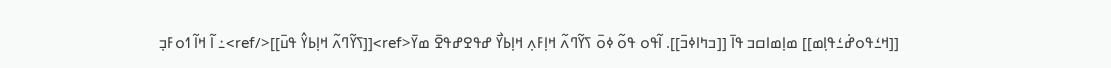[[ߞߑߟߋߝ߭ߑߟߊ߲ߘ]] ߘߊ߲ߘߊߛߏ ߟߊ߫ [[ߏߤߊߦߏ߫]]. ߊ߬ߟߋ ߟߋ߬ ߦߋ߫ ߖߌ߬ߣߍ߬ ߞߊ߲ߓߍ߲ ߞߊ߲ߕߌ߯ ߝߟߐߝߟߐ߫ ߘߌ߫<ref>[[ߖߌ߬ߣߍ߬ ߞߊ߲ߕߌ߮ ߟߎ߫]]</ref>߸ ߊ߬ ߞߊ߬ ߗߋߓߏ߲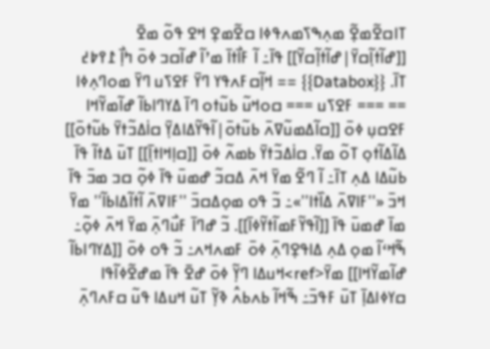ߠߊߛߐ߬ߘߐ߲߬ ߘߍ߲ߒߖߘߍߟߦߊ ߛߐ߬ߘߐ߲ ߞߐ ߟߋ߬ ߘߐ߫ [[ߝߊ߬ߙߊ߲߬ߛߌ߫|ߝߊ߬ߙߊ߲߬ߛߌ߬]] ߟߊ߫߸ ߊ߬ ߓߊ߯ߙߊ߫ ߘߴߊ߬ ߝߊ߬ߛߏ ߦߋ߫ ߤߊ߲߯ ߁߉߈߄ ߠߊ߫. {{Databox}} == ߞߊ߲߬ߛߓߍߟߌ ߣߌ߫ ߓߐߖߎ ߣߌ߫ ߘߋߣߍ߲ߦߊ == === ߓߐߖߎ === ߛߋߞߎ߬ ߕߎ߬ߙߋ ߣߊ߫ ߡߌߣߊߕߊ߬ ߝߊ߬ߘߌ߬ߞߊ ߓߐߛߎ߲ ߦߋ߫ [[ߛߊ߬ߡߘߎ߬ߜߍ߫ ߕߎ߬ߙߋ߫|ߊ߬ߟߌ߬ߡߊߡߌ߲߫ ߛߊ߭ߡߏ߬ߙߌ߫ ߕߎ߬ߙߋ߫]] ߡߊ߬ߡߊ߬ߙߋ߲ ߠߋ߬ ߘߌ߫. ߛߊ߭ߡߏ߬ߙߌ߫ ߕߘߍ߬ ߦߋ߫ [[ߛߊ߲ߞߊߙߊ߲߫]] ߠߎ߫ ߡߙߊ߬ ߟߊ߫ ߕߎ߬ߡߊ ߡߍ߲ ߠߊ߫߸ ߊ߬ ߣߐ߬ ߘߌ߫ ߞߍ߫ ߡߛߏ߬ ߝߘߎ߫ ߟߊ߫ ߦߋ߲߬ ߛߏ ߘߏ߫ ߟߊ߫ ߞߏ߫ «''ߓߊߜߍ߫ ߡߊ߰ߙߊ''»߸ ߏ߬ ߟߋ ߘߋ߲ߡߛߏ߫ ''ߓߊߜߍ߫ ߊ߬ߙߊ߬ߡߊߕߊ߬'' ߘߌ߫ ߘߊ߫ ߝߘߎ߫ ߟߊ߫ [[ߊ߬ߟߌ߬ߓߘߊ߬ߙߌ߬ߦߊ߫]]. ߏ߬ ߝߣߊ߫ ߓߎ߯ߣߍ߲߫ ߘߌ߫ ߞߍ߫ ߦߋ߲߬߸ ߒ߬ߞߵߊ߬ ߘߋ߲ ߡߍ߲ ߡߊߟߐ߲ߣߍ߲߫ ߦߋ߫ ߓߘߍߞߍ߸ ߏ߬ ߟߋ ߦߋ߫ [[ߡߌߣߊߕߊ߬ ߝߊ߬ߘߌ߬ߞߊ]] ߘߌ߫<ref>ߞߎߡߊ ߣߌ߲߬ ߦߋ߫ ߝߐ߫ ߟߊ߫ ߘߝߐ߬ߦߊ߬ߟߊ ߛߌߦߊߡߊ߲߫ ߠߎ߫ ߓߟߏ߫߸ ߒ߬ߞߊ߬ ߕߍߕߍ߮ ߢߌ߲߬ ߠߎ߬ ߞߎߡߊ ߟߎ߬ ߛߓߍߣߍ߲߫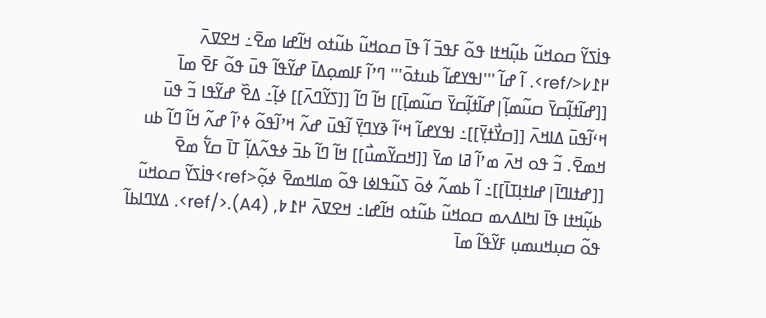ߟߊ߭ߖߌ߬ ߛߋߞߎ߬ ߕߎ߲߬ߞߙߊ ߟߋ߬ ߓߟߏ߫ ߊ߬ ߟߊ߫ ߛߋߞߎ߬ ߕߎ߬ߙߋ ߞߊ߬ߝߊ ߘߐ߫߸ ߞߐߜߍ߫ ߂߁߇</ref>. ߊ߬ ߝߊ߬ '''ߊߟߌߝߊ߬ ߕߎߙߋ߫''' ߣߴߊ߬ ߓߊߘߋ߲ߡߊ߫ ߝߌ߬ߟߊ߬ ߟߎ߫ ߟߋ߬ ߓߐ߫ ߘߊ߫ [[ߝߊ߬ߙߊ߲߬ߛߌ߫ ߛߎ߬ߘߊ߲߬|ߝߊ߬ߙߊ߲߬ߛߌ߫ ߛߎ߬ߘߊ߲߫]] ߞߊ߬ ߣߊ߬ [[ߖߌ߬ߣߍ߫]] ߦߊ߲߬߸ ߡߐ߰ ߝߌ߬ߟߊ ߏ߬ ߟߎ߫ ߞߵߊ߬ߟߎ߫ ߡߊߞߍ߫ [[ߛߌ߯ߙߌ߲߫]]߸ ߊߟߌߝߊ߬ ߞߵߊ߬ ߢߌߣߌ߲߫ ߊ߬ߟߎ߫ ߝߍ߬ ߞߴߊ߬ߟߋ߬ ߦߴߊ߬ ߝߍ߬ ߞߊ߬ ߣߊ߬ ߕߎ ߞߘߐ߫. ߏ߬ ߟߋ ߞߍ߫ ߘߴߊ߬ ߥߊ ߘߌ߫ [[ߞߛߌ߬ߘߎ߯]] ߞߊ߬ ߣߊ߬ ߕߏ߫ ߦߟߍ߬ߡߊ߲߬ ߠߊ߫ ߛߌ߱ ߘߐ߫ [[ߝߙߊߣߊ߫|ߝߊߙߊ߲ߠߊ߫]]߸ ߊ߬ ߕߘߍ߬ ߦߋ߫ ߖߎ߬ߟߊߦߊ ߟߋ߬ ߘߊߞߘߐ߫ ߦߋ߲߬<ref>ߟߊ߭ߖߌ߬ ߛߋߞߎ߬ ߕߎ߲߬ߞߙߊ ߟߊ߫ ߊߤߊߡߍߘ ߛߋߞߎ߬ ߕߎ߬ߙߋ ߞߊ߬ߝߊ߸ ߞߐߜߍ߫ ߂߁߈, (A4).</ref>. ߡߌߣߊߕߊ߬ ߟߋ߬ ߛߎ߲ߞߎߘߎ߲ ߓߌ߬ߟߊ߬ ߘߊ߫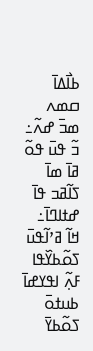ߕߊ߯ߡߊ߫ ߛߘߍ ߘߏ߫ ߝߍ߬߸ ߏ߬ ߟߎ߫ ߟߋ߬ ߥߊ߫ ߘߊ߫ ߖߊ߬ߥߏ ߟߊ߫ ߝߙߊߣߊ߫߸ ߞߊ߬ ߥߴߊ߬ߟߎ߫ ߖߋ߬ߕߌ߰ߟߊ ߓߍ߲߬ ߊߟߌߝߊ߫ ߕߎߙߋ߫ ߖߋ߬ߕߌ߫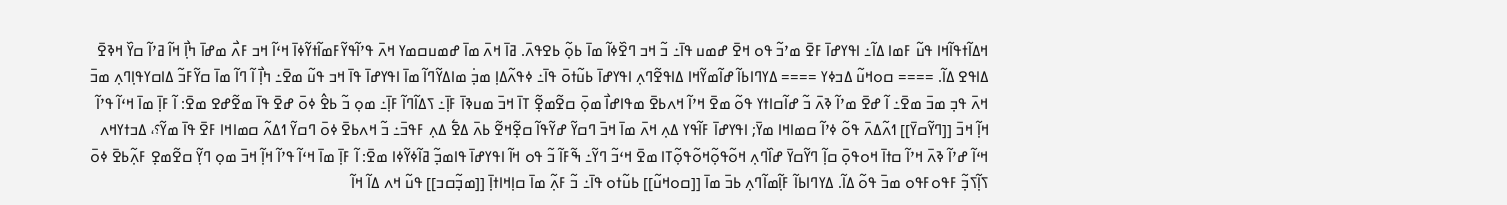ߞߡߊ߬ߙߟߊ߬ߞߊ ߟߎ߬ ߓߘߊ ߡߊ߬߸ ߊߟߌߝߊ߫ ߓߐ߫ ߘߴߏ߬ ߟߋ ߞߐ߫ ߝߘߎ ߟߊ߫߸ ߏ߬ ߞߏ ߣߐ߰ߦߊ߬ ߘߊ߫ ߕߋ߲߬ ߕߐߟߍ߫. ߥߊ߫ ߞߍ߫ ߘߊ߫ ߝߘߎߛߘߌ ߞߍ߫ ߟߴߊ߬ߟߌ߬ߓߘߊ߬ߙߌ߬ߦߊ߫ ߞߵߊ߬ ߞߏ ߓߍ߯ ߘߝߊ߫ ߤߊ߲߯ ߞߊ߬ ߥߴߊ߬ ߛߌ߰ ߞߢߐ߫ ߡߊߟߐ ߡߊ߬. ==== ߛߋߞߎ߬ ߡߏߦߌ ==== ߡߌߣߊߕߊ߬ ߝߊ߬ߘߌ߬ߞߊ ߡߊߟߐ߬ߣߍ߲ ߊߟߌߝߊ߫ ߕߎ߬ߙߋ߫ ߟߊ߫߸ ߦߟߍ߬ߡߊ߲ ߘߏ߲߭ ߘߊߡߌ߬ߣߊ߬ ߘߊ߫ ߊߟߌߝߊ߫ ߟߊ߫ ߞߏ ߟߎ߬ ߘߐ߫߸ ߤߊ߲߯ ߊ߬ ߣߊ߬ ߘߊ߫ ߛߌ߬ߓߏ߬ ߡߊߛߌߟߊ߲ߣߍ߲ ߘߏ߫ ߞߍ߫ ߟߏ߲ ߘߏ߫ ߘߐ߫߸ ߊ߬ ߝߐ߫ ߘߴߊ߬ ߢߍ߫ ߏ߬ ߝߊ߬ߛߊߙߌ ߟߋ߬ ߘߐ߫ ߞߴߊ߬ ߞߍߕߐ߫ ߘߟߊߝߊ߯ ߘߋ߲߫ ߛߐ߬ߘߐ߲߬ ߠߊ߫ ߞߏ߫ ߘߎߢߊ߫ ߓߊ߲߫߸ ߖߡߊ߬ߣߊ߬ ߓߊ߲߫߸ ߘߋ߲ ߏ߬ ߕߐ߮ ߦߋ߫ ߝߐ߫ ߟߊ߫ ߘߐ߬ߝߐ ߘߐ߫: ߊ߬ ߓߊ߲߫ ߘߊ߫ ߞߵߊ߬ ߟߴߊ߬ ߞߊ߲߬ ߞߏ߫ [[ߣߌ߬ߛߌ߫]] ߗߍ߬ߡߍ߫ ߟߋ߬ ߦߴߊ߬ ߛߘߊߞߊ ߘߌ߫; ߊߟߌߝߊ߫ ߓߊ߬ߟߌ ߡߍ߲ ߞߍ߫ ߘߊ߫ ߞߏ߫ ߣߛߌ߬ ߝߌ߬ߟߊ߬ ߛߐ߲߬ߞߐ߬ ߕߍ߫ ߡߐ߱ ߡߍ߲ ߓߟߏ߫߸ ߏ߬ ߞߍߕߐ߫ ߦߋ߫ ߣߛߌ߬ ߗߡߍ߬ ߛߘߊߞߊ ߓߐ߫ ߟߊ߫ ߘߌ߬؟، ߡߏߙߌߞߍ ߞߵߊ߬ ߝߴߊ߬ ߢߍ߫ ߞߴߊ߬ ߛߙߊ߫ ߞߋߟߋ߲߫ ߛߊ߲߬ ߣߌ߬ߛߌ߫ ߝߊ߰ߣߍ߲ ߞߋ߬ߟߋ߲߬ߞߋ߬ߟߋ߲߬ߠߊ ߘߐ߫ ߞߵߏ߬ ߣߌ߬߸ ߒ߬ߓߊ߬ ߏ߬ ߟߋ ߞߊ߬ ߊߟߌߝߊ߫ ߟߊߘߏ߲߬ ߥߊ߬ߦߌ߬ߦߊ ߘߐ߫: ߊ߬ ߓߊ߲߫ ߘߊ߫ ߞߵߊ߬ ߟߴߊ߬ ߞߊ߲߬ ߞߏ߫ ߘߋ߲ ߣߌ߲߬ ߛߐ߬ߘߐ߲ ߓߍ߲߬ߕߐ߫ ߦߋ߫ ߖߊ߲߬ߖߏ߲߬ ߓߟߋߓߟߋ ߘߏ߫ ߟߋ߬ ߡߊ߬. ߡߌߣߊߕߊ߬ ߓߊ߲߬ߘߊ߬ߣߍ߲ ߕߏ߫ ߘߊ߫ [[ߛߋߞߎ߬]] ߕߎ߬ߙߋ ߟߊ߫߸ ߏ߬ ߓߍ߲߬ ߘߊ߫ ߛߊ߲ߞߊߙߊ߲߫ [[ߘߏ߲߬ߛߏ]] ߟߎ߬ ߞߍ ߡߊ߬ ߞߊ߬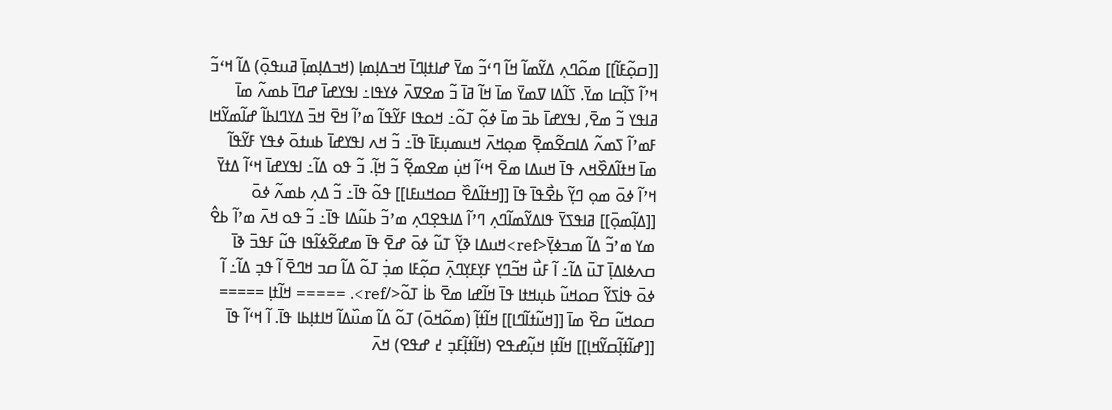[[ߛߋ߲߬ߓߊ߬]] ߘߋ߬ߣߍ߲ ߡߌ߬ߘߊ߬ ߞߊ߬ ߣߵߏ߬ ߘߌ߫ ߝߊߙߊ߲ߣߊ߫ ߞߏߡߊ߲ߘߊ߲ (ߞߏߡߊ߲ߘߊ߲߫ ߥߎߟߋ߲߫) ߡߊ߬ ߞߵߏ߬ ߞߴߊ߬ ߖߊ߲߬ߛߊ ߘߌ߫. ߖߊ߬ߡߊ ߜߘߌ߫ ߘߊ߫ ߞߊ߬ ߥߊ߫ ߏ߬ ߘߐߜߍ߫ ߦߌߟߊ߸ ߊߟߌߝߊ߫ ߝߣߊ߫ ߕߘߍ߬ ߘߊ߫ ߥߊߟߌ ߏ߬ ߘߐ߫, ߊߟߌߝߊ߫ ߕߏ߫ ߘߊ߫ ߦߋ߲߬ ߠߋ߬߸ ߞߋߟߊ ߓߌ߬ߟߊ߬ ߘߴߊ߬ ߞߐ߫ ߞߏ߫ ߡߌߣߊߕߊ߬ ߝߊ߬ߘߌ߬ߞߊ ߓߘߴߊ߬ ߖߘߍ߬ ߡߊߛߐ߬ߘߐ߲߫ ߘߋ߲ߞߍ߫ ߞߎߘߎ߲ߓߊ߫ ߟߊ߫߸ ߏ߬ ߞߍ ߊߟߌߝߊ߫ ߕߎߙߋ߫ ߦߟߌ ߓߌ߬ߟߊ߬ ߘߊ߫ ߞߙߊ߬ߡߐ߰ߞߍ ߟߊ߫ ߞߎߡߊ ߘߐ߫ ߞߵߊ߬ ߞߎ߲߭ ߘߐߘߐ߲߬ ߏ߬ ߞߊ߲߬. ߏ߬ ߟߋ ߡߊ߬߸ ߊߟߌߝߊ߫ ߞߵߊ߬ ߡߙߌ߫ ߞߴߊ߬ ߦߋ߫ ߘߋ߲ ߣߌ߲߬ ߕߐ߯ߟߊ߫ ߟߊ߫ [[ߞߙߊ߬ߡߐ߰ ߛߋߞߎߓߊ]] ߟߋ߬ ߟߊ߫߸ ߏ߬ ߡߍ߲ ߕߘߍ߬ ߦߋ߫ [[ߡߊ߲߬ߘߋ߲߫]] ߥߊߟߖߌ߫ ߟߊߡߌ߬ߘߊ߬ߣߍ߲ ߣߴߊ߬ ߡߊߟߐ߲ߣߍ߲ ߘߴߏ߬ ߕߎ߬ߡߊ ߟߊ߫߸ ߏ߬ ߟߋ ߞߍ߫ ߘߴߊ߬ ߕߐ߮ ߘߌ ߘߴߏ߬ ߡߊ߬ ߘߏߦߌ߲߫<ref>ߞߎߡߊ ߢߌ߲߬ ߠߎ߬ ߦߋ߫ ߝߐ߫ ߟߊ߫ ߘߝߐ߬ߦߊ߬ߟߊ ߟߎ߬ ߓߟߏ߫ ߢߊ߫ ߛߍߦߊߡߊ߲߫ ߠߎ߫ ߡߊ߬߸ ߊ߬ ߓߎ߯ ߞߏ߬ߣߌ߲ ߓߌ߲ߓߌ߲ߣߍ߲߫ ߛߋ߲߬ߓߊ ߘߏ߲߭ ߠߋ߬ ߡߊ߬ ߛߏ ߞߣߐ߫ ߊ߬ ߟߏ߲ ߡߊ߬߸ ߊ߬ ߦߋ߫ ߟߊ߭ߖߌ߬ ߛߋߞߎ߬ ߕߎ߲ߞߙߊ ߟߊ߫ ߞߊ߬ߝߊ ߘߐ߫ ߕߊ߭ ߠߋ߬</ref>. ===== ߞߊ߬ߙߊ߲ ===== ߛߋߞߎ߬ ߛߐ߰ ߘߊ߫ [[ߞߎ߬ߙߊ߬ߣߊ]] ߞߊ߬ߙߊ߲߬ (ߘߋ߬ߞߋ߫) ߠߋ߬ ߡߊ߬ ߘߎ߰ߡߊ߬ ߞߊߙߊ߲ߕߊ ߟߊ߫. ߊ߬ ߞߵߊ߬ ߟߊ߫ [[ߝߊ߬ߙߊ߲߬ߛߌ߬ߞߊ߲]] ߞߊ߬ߙߊ߲ ߞߎ߲߬ߝߟߐ (ߞߊ߬ߙߊ߲߬ߓߏ߲ ߄ ߝߟߐ) ߞߍ߫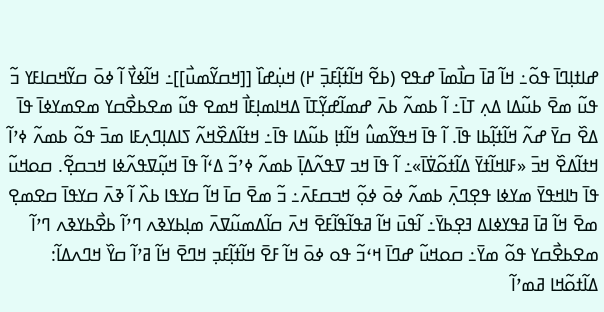ߝߊߙߊ߲ߣߊ߫ ߟߋ߬߸ ߞߊ߬ ߥߊ߫ ߛߊ߯ߘߊ߫ ߝߟߐ (ߕߐ߬ ߞߊ߬ߙߊ߲߬ߓߏ߲߫ ߂) ߞߎ߲߭ߝߊ߰ [[ߞߛߌ߬ߘߎ߯]]߸ ߞߊ߬ߦߌ߯ ߊ߬ ߦߋ߫ ߛߌ߬ߞߛߊߓߌ ߏ߬ ߟߎ߬ ߘߐ߫ ߕߎ߬ߡߊ ߡߍ߲ ߠߊ߫߸ ߊ߬ ߕߘߍ߬ ߕߍ߫ ߝߘߊ߬ߝߌ߲߬ߠߊ߫ ߡߞߊߘߊ߲ߓߊ߯ ߞߘߐ ߟߎ߬ ߘߐߕߐ߯ߛߌ ߘߐߘߌߦߊ߫ ߟߊ߫ ߡߐ߰ ߛߌ߫ ߝߍ߬ ߞߊ߬ߙߊ߲߬ߕߊ ߟߊ߫. ߊ߬ ߟߊ߫ ߞߟߌ߬ߘߎ߮ ߞߊ߬ߙߊ߲ ߕߎ߬ߡߊ ߟߊ߫߸ ߞߙߊ߬ߡߐ߰ߞߍ߬ ߖߊߡߊ߲ߣߍ߲ߓߊ ߘߏ߫ ߟߋ߬ ߕߘߍ߬ ߦߴߊ߬ ߞߙߊ߬ߡߐ߰ ߞߏ߫ «ߓߊߞߊ߬ߙߌ߫ ߡߊ߬ߙߋ߬ߜ߭ߊ߫»߸ ߊ߬ ߟߊ߫ ߞߏ ߜߟߍ߬ߡߊ߲߫ ߕߘߍ߬ ߦߴߏ߬ ߡߵߊ߬ ߟߊ߫ ߞߎ߲߬ߜߟߍ߬ߦߊ ߞߏߛߐ߲߬. ߛߋߞߎ߬ ߟߊ߫ ߤߊߞߟߌ߫ ߘߌߦߊ ߟߐ߲ߣߍ߲߫ ߕߘߍ߬ ߦߋ߫ ߦߋ߲߬ ߞߏߛߓߍ߫߸ ߏ߬ ߘߐ߫ ߛߊ߫ ߞߊ߬ ߛߌߟߊ ߕߍ߰ ߊ߬ ߢߍ߫ ߛߌߟߊ߫ ߛߐߘߐ߲ ߘߐ߫ ߞߊ߬ ߥߊ߫ ߥߟߌߦߊߡ ߔߐ߲ߕߌ߫߸ ߊ߬ߟߎ߫ ߞߊ߬ ߥߟߊ߬ߟߊ߬ߓߐ߫ ߞߍ߫ ߛߊ߬ߡߘߎ߬ߜߍ߫ ߘߊ߲ߕߌߢߍ ߣߴߊ߬ ߕߐ߯ߕߌߢߍ ߣߴߊ߬ ߘߐߕߐ߯ߛߌ ߟߋ߬ ߘߌ߫߸ ߛߋߞߎ߬ ߝߣߊ߫ ߞߵߏ߬ ߟߋ ߦߋ߫ ߞߊ߬ ߓߐ߫ ߞߊ߬ߙߊ߲߬ߓߏ߲ ߞߣߐ߫ ߞߊ߬ ߥߴߊ߬ ߛߌ߰ ߞߣߍߡߊ߬: ߡߊ߬ߙߋ߬ߞߊ ߥߘߴߊ߬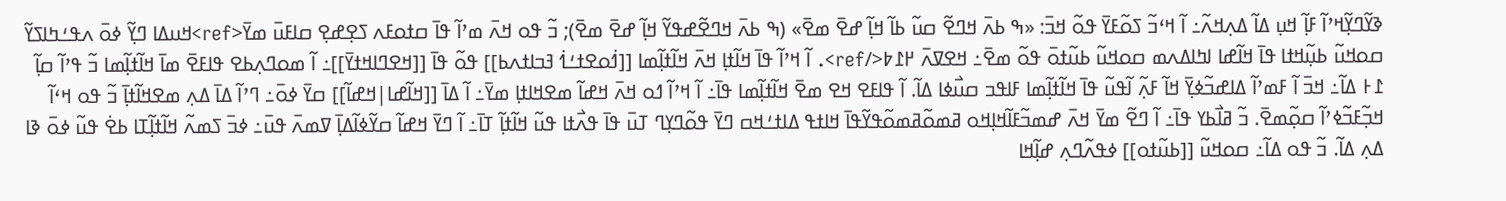ߢߌ߬ߣߌ߲߬ߞߴߊ߬ ߓߊ߲߬ ߞߎ߲ ߡߊ߬ ߡߍ߲ߞߍ߬߸ ߊ߬ ߞߵߏ߬ ߖߋ߬ߓߌ߫ ߟߋ߬ ߞߏ߫: «ߒ ߕߍ߫ ߞߣߐ߬ ߛߎ߬ ߕߊ߬ ߞߊ߲߬ ߝߐ߫ ߘߐ߫» (ߒ ߕߍ߫ ߞߣߐ߬ߝߟߌ߬ ߞߊ߲߬ ߝߐ߫ ߘߐ߫); ߏ߬ ߟߋ ߞߍ߫ ߘߴߊ߬ ߟߊ߫ ߛߙߋߓߍ ߖߐ߲ߝߐ߲ ߛߊߓߎ߫ ߘߌ߫<ref>ߞߎߡߊ ߣߌ߲߬ ߦߋ߫ ߍߟߑߤߊߖߌ߬ ߛߋߞߎ߬ ߕߎ߲߬ߞߙߊ ߟߊ߫ ߞߊ߬ߝߊ ߊߤߊߡߍߘ ߛߋߞߎ߬ ߕߎ߬ߙߋ߫ ߟߋ߬ ߘߐ߫߸ ߞߐߜߍ߫ ߂߁߈</ref>. ߊ߬ ߞߴߊ߬ ߟߊ߫ ߞߊ߬ߙߊ߲ ߞߍ߫ ߞߊ߬ߙߊ߲߬ߘߊ [[ߗ߭ߋߐߙߑߗ߭ ߔߏߊߙߍߕ]] ߟߋ߬ ߟߊ߫ [[ߞߐߣߊߞߙߌ߫]]߸ ߊ߬ ߘߋߣߍ߲ߕߐ ߟߊߓߐ߫ ߘߊ߫ ߞߊ߬ߙߊ߲߬ߘߊ ߏ߬ ߟߴߊ߬ ߛߊ߲߬ ߁߅ ߡߊ߬߸ ߞߏ߫ ߊ߬ ߓߘߴߊ߬ ߡߊߝߏ߬ߦߌ߲߫ ߞߊ߬ ߓߍ߲߬ ߊ߬ߟߎ߬ ߟߊ߫ ߞߊ߬ߙߊ߲߬ߘߊ ߓߊߟߏ ߛߎ߯ߦߊ ߡߊ߬. ߊ߬ ߟߊߓߐ ߞߐ ߘߐ߫ ߞߊ߬ߙߊ߲߬ߘߊ ߟߊ߫߸ ߊ߬ ߞߴߊ߬ ߗߋ ߞߍ߫ ߞߝߊ߬ ߘߐߞߊߙߊ߲ ߘߌ߫߸ ߊ߬ ߡߊ߫ [[ߞߊ߬ߝߊ|ߞߝߊ߬]] ߛߌ߫ ߦߋ߫߸ ߣߴߊ߬ ߡߊ߫ ߡߍ߲ ߘߐߞߊ߬ߙߊ߲߫ ߏ߬ ߟߋ ߞߵߊ߬ ߞߏ߲߬ߓߏ߬ߦߴߊ߬ ߛߋ߲߬ߘߐ߫. ߏ߬ ߥߊ߯ߕߌ ߟߊ߫߸ ߊ߬ ߣߐ߬ ߘߌ߫ ߞߍ߫ ߝߘߏ߬ߓߊ߬ߞߊ߲ߞߋ ߥߘߋ߬ߥߘߋ߬ߟߌ߬ߟߊ߫ ߞߊߙߟ ߡߊߙߑߞߛ ߣߌ߫ ߟߋ߬ߣߌ߲ߣ ߠߎ߫ ߟߊ߫ ߟߍ߯ߙߊ ߟߎ߬ ߞߊ߬ߙߊ߲߬ ߠߊ߫߸ ߊ߬ ߣߌ߫ ߞߝߊ߬ ߛߌ߬ߦߊ߬ߡߊ߲߫ ߜߘߍ߫ ߟߎ߫߸ ߦߏ߫ ߖߘߍ߬ ߞߊ߬ߙߊ߲߬ߠߊ ߕߐ߭ ߟߎ߬ ߦߋ߫ ߢߊ ߡߍ߲ ߡߊ߬. ߏ߬ ߟߋ ߡߊ߬߸ ߛߋߞߎ߬ [[ߕߎ߬ߙߋ]] ߦߟߍ߬ߣߍ߲ ߝߊ߲߬ߞߊ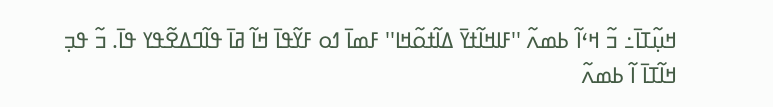ߞߎ߲߬ߠߊ߫߸ ߏ߬ ߞߵߊ߬ ߕߘߍ߬ ''ߓߊߞߊ߬ߙߌ߫ ߡߊ߬ߙߋ߬ߞߊ'' ߓߘߊ߫ ߗߋ ߓߌ߬ߟߊ߫ ߞߊ߬ ߥߊ߫ ߟߊ߬ߣߡߐ߬ߟߌ ߟߊ߫. ߏ߬ ߟߏ߲ ߞߊ߬ߠߊ߫ ߊ߬ ߕߘߍ߬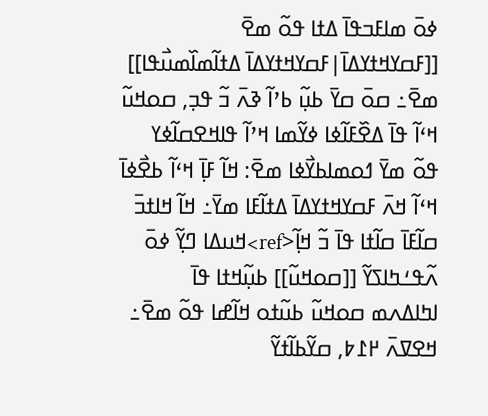ߦߋ߫ ߘߊߓߏߟߊ߫ ߡߙߊ ߟߋ߬ ߘߐ߫ [[ߓߛߌߞߙߌߡߊ߫|ߓߛߌߞߙߌߡߊ߫ ߡߙߊ߬ߘߊ߰ߘߎ߯ߟߊ]] ߘߐ߫߸ ߛߋ߫ ߛߌ߫ ߕߎ߲߬ ߕߴߊ߬ ߢߍ߫ ߏ߬ ߟߏ߲, ߛߋߞߎ߬ ߞߵߊ߬ ߟߊ߫ ߡߐ߰ߓߊ߬ߦߊ ߦߌ߬ߘߊ ߞߴߊ߬ ߟߊߞߐߛߊ߬ߦߌ ߟߋ߬ ߘߌ߫ ߗߋߘߊߕߌ߯ߦߊ ߘߐ߫: ߞߊ߬ ߓߊ߲߫ ߞߵߊ߬ ߕߐ߯ߦߊ߫ ߞߵߊ߬ ߞߍ߫ ߓߛߌߞߙߌߡߊ߫ ߡߙߊ߬ߓߊ ߘߌ߫߸ ߞߊ߬ ߞߊߙߏ߫ ߛߊ߬ߓߊ߫ ߛߊ߬ߙߊ ߟߊ߫ ߏ߬ ߞߊ߲߬<ref>ߞߎߡߊ ߣߌ߲߬ ߦߋ߫ ߍ߬ߟߑߤߊߖߌ߬ [[ߛߋߞߎ߬]] ߕߎ߲߬ߞߙߊ ߟߊ߫ ߊߤߊߡߍߘ ߛߋߞߎ߬ ߕߎ߬ߙߋ ߞߊ߬ߝߊ ߟߋ߬ ߘߐ߫߸ ߞߐߜߍ߫ ߂߁߈, ߛߌ߬ߕߊ߬ߙߌ߬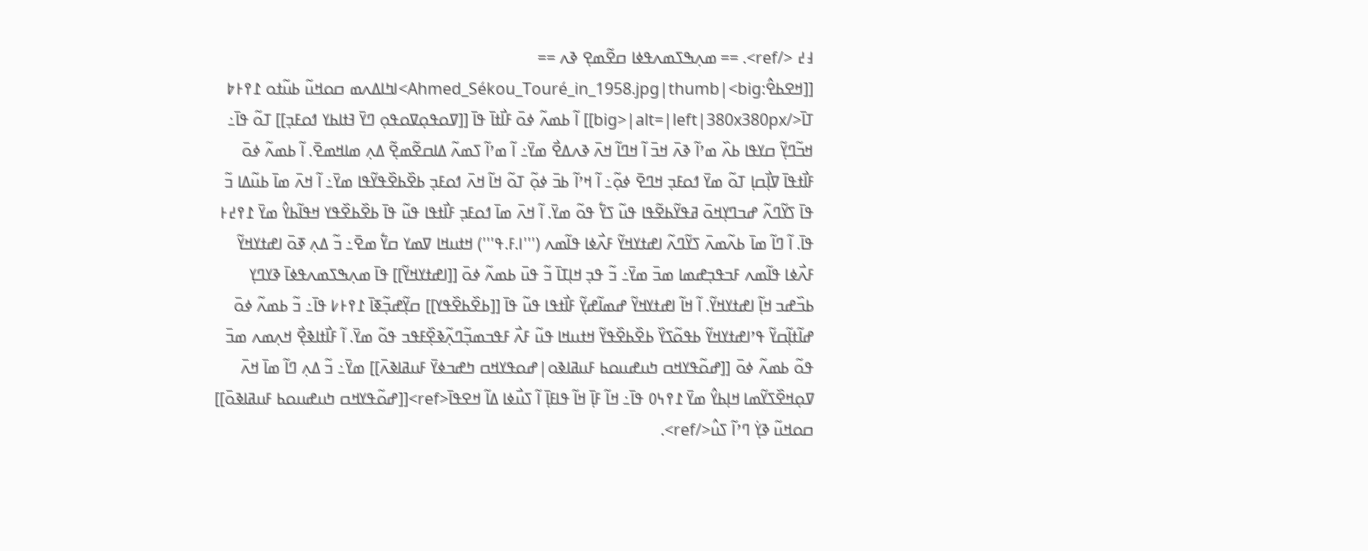߃߄ </ref>. == ߘߍ߲ߒߖߘߍߟߦߊ ߛߐ߬ߘߐ߲ ߢߍ == [[ߞߐߕߐ߮:Ahmed_Sékou_Touré_in_1958.jpg|thumb|<big>ߊߤߊߡߍߘ ߛߋߞߎ߬ ߕߎ߬ߙߋ ߁߉߅߈ ߠߊ߫</big>|alt=|left|380x380px]] ߊ߬ ߕߘߍ߬ ߦߋ߫ ߓߊ߯ߙߊ߫ ߟߊ߫ [[ߜߋߟߋ߲ߜߋߟߋ߲ ߣߌ߫ ߔߙߊߕߌ ߗߋߓߏ߲]] ߠߋ߬ ߟߊ߫߸ ߞߏ߬ߣߌ߲߬ ߛߌߟߊ ߕߍ߰ ߘߴߊ߬ ߢߍ߫ ߞߏ߫ ߊ߬ ߞߣߊ߬ ߞߍ߫ ߢߍߡߐ߯ ߘߌ߫߸ ߊ߬ ߘߴߊ߬ ߖߘߍ߬ ߡߊߛߐ߬ߘߐ߲߬ ߡߍ߲ ߘߊߞߘߐ߫. ߊ߬ ߕߘߍ߬ ߦߋ߫ ߓߊ߯ߙߟߊ߫ ߜߊ߲߯ߛߊ߲ ߠߋ߬ ߘߌ߫ ߗߋߓߏ߲ ߞߣߐ߫ ߦߋ߲߬߸ ߊ߬ ߞߴߊ߬ ߕߏ߫ ߦߋ߲߬ ߠߋ߬ ߞߊ߬ ߞߍ߫ ߗߋߓߏ߲ ߕߐ߰ߕߐ߰ߟߌ߬ߟߊ ߘߌ߫߸ ߊ߬ ߞߍ߫ ߘߊ߫ ߕߎ߬ߡߊ ߏ߬ ߟߊ߫ ߖߌ߬ߣߍ߬ ߝߏߣߌ߲ߞߋ߫ ߥߟߌ߬ߕߐ߬ߟߊ ߟߎ߬ ߖߌ߱ ߟߋ߬ ߘߌ߫. ߊ߬ ߞߍ߫ ߘߊ߫ ߗߋߓߏ߲ ߓߊ߯ߙߟߊ ߟߎ߬ ߟߊ߫ ߕߐ߰ߕߐ߰ߟߌ ߞߟߊ߬ߕߌ߮ ߘߌ߫ ߁߉߄߅ ߟߊ߫. ߊ߬ ߣߊ߬ ߘߊ߫ ߕߍ߬ߘߍ߫ ߖߌ߬ߣߍ߬ ߊߝߙߌߞߌ߬ ߓߍ߯ߦߊ ߟߊ߬ߘߍ ('''ߊ.ߓ.ߟ''') ߞߙߎߞߊ ߜߘߌ ߛߌ߱ ߘߐ߫߸ ߏ߬ ߡߍ߲ ߧߋ߫ ߊߝߙߌߞߌ߬ ߓߍ߯ߦߊ ߟߊ߬ߘߍ ߓߏߟߏ߲ߝߘߊ ߘߏ߫ ߘߌ߫߸ ߏ߬ ߟߏ߲ ߞߊ߲ߠߊ߫ ߏ߬ ߟߎ߫ ߕߘߍ߬ ߦߋ߫ [[ߊߝߙߌߞߌ߬]] ߟߊ߫ ߘߍ߲ߒߖߘߍߟߦߊ߫ ߢߌߣߌ߲ ߕߏ߰ߝߏ ߞߊ߲߬ ߊߝߙߌߞߌ߬. ߊ߬ ߞߊ߬ ߊߝߙߌߞߌ߬ ߝߘߊ߬ߝߌ߲߬ ߓߊ߯ߙߟߊ ߟߎ߬ ߟߊ߫ [[ߕߐ߰ߕߐ߰ߟߌ]] ߛߌ߲߬ߝߏ߲߬ߧߊ߫ ߁߉߅߇ ߟߊ߫߸ ߏ߬ ߕߘߍ߬ ߦߋ߫ ߝߊ߬ߙߊ߲߬ߛߌ߬ ߟߴߊߝߙߌߞߌ߬ ߕߟߋ߬ߖߌ߰ ߕߐ߰ߕߐ߰ߟߌ߬ ߞߙߎߞߊ ߟߎ߬ ߓߍ߯ ߓߟߏߘߏ߲߬ߣߍ߲߬ߢߐ߲߰ߓߟߏ ߟߋ߬ ߘߌ߫. ߊ߬ ߓߊ߯ߙߊߢߐ߲߯ ߞߍ߲ߘߍ ߘߏ߫ ߟߋ߬ ߕߘߍ߬ ߦߋ߫ [[ߝߋ߬ߟߌߞߛ ߤߎߝߎߋߕ ߓߎߥߊߢߋ|ߝߋߟߌߞߛ ߤߝߏߦߌ߫ ߓߎߥߊߢߍ߫]] ߘߌ߫߸ ߏ߬ ߡߍ߲ ߣߊ߬ ߘߊ߫ ߞߍ߫ ߜߋ߲ߞߐ߰ߖߌ߬ߘߊ ߞߊ߲ߕߌ߮ ߘߌ߫ ߁߉߆߀ ߟߊ߫߸ ߞߊ߬ ߓߊ߲߫ ߞߊ߬ ߟߊߓߊ߲߫ ߊ߬ ߖߎ߯ߦߊ ߡߊ߬ ߞߐߟߊ߫<ref>[[ߝߋ߬ߟߌߞߛ ߤߎߝߎߋߕ ߓߎߥߊߢߋ߫]] ߛߋߞߎ߬ ߢߌ߲߭ ߣߴߊ߬ ߖߎ߮</ref>.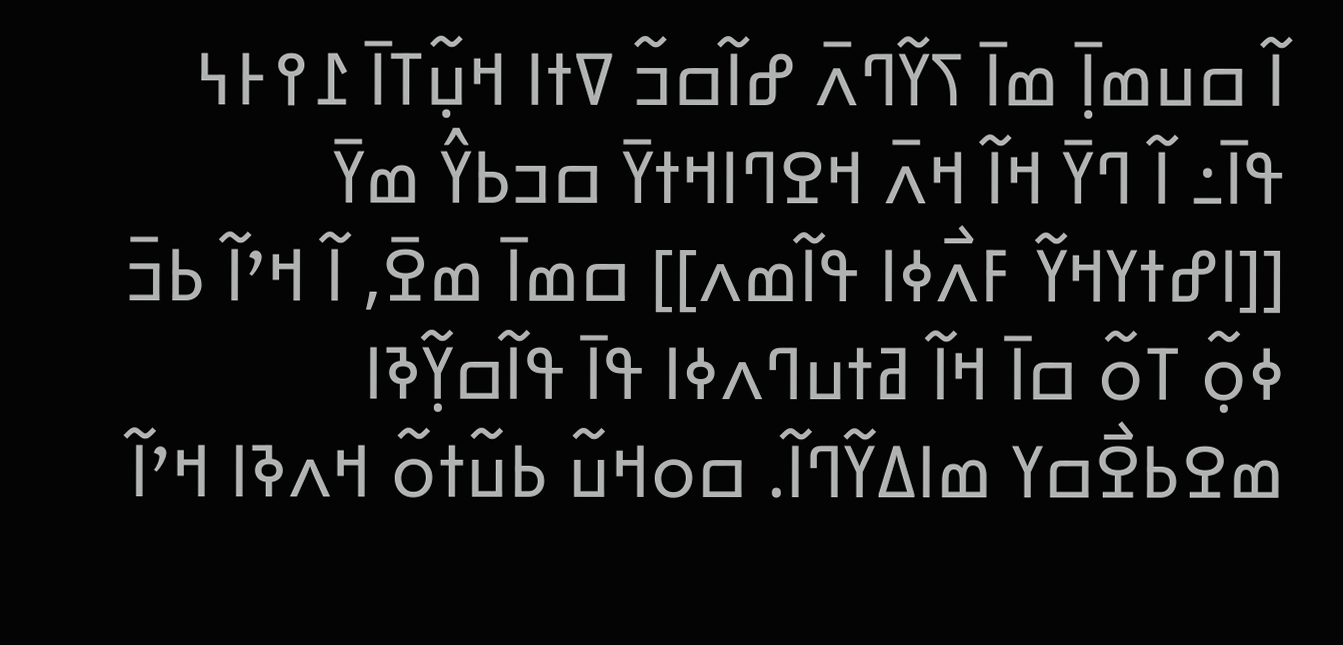ߊ߬ ߛߎߘߊ߲߫ ߘߊ߫ ߖߌ߬ߣߍ߫ ߝߊ߬ߛߏ߬ ߜߙߊ ߞߎ߲߬ߠߊ߫ ߁߉߅߆ ߟߊ߫߸ ߊ߬ ߣߌ߫ ߞߊ߬ ߞߍ߫ ߞߐߣߊߞߙߌ߫ ߛߏߕߌ߮ ߘߌ߫ [[ߊߝߙߌߞߌ߬ ߓߍ߯ߦߊ ߟߊ߬ߘߍ]] ߛߘߊ߫ ߘߐ߫, ߊ߬ ߞߴߊ߬ ߕߏ߫ ߦߋ߲߬ ߠߋ߬ ߛߊ߫ ߞߊ߬ ߥߙߎߣߍߦߊ ߟߊ߫ ߟߊ߬ߛߌ߲߬ߢߊ ߘߐߕߐ߯ߛߌ ߘߊߡߌ߬ߣߊ߬. ߛߋߞߎ߬ ߕߎ߬ߙߋ߬ ߞߍߢߊ ߞߴߊ߬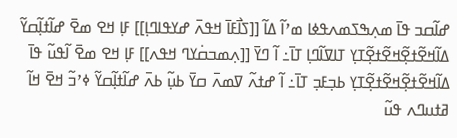ߝߊ߬ߛߏ ߟߊ߫ ߘߍ߲ߒߖߘߍߟߦߊ ߘߴߊ߬ ߡߊ߬ [[ߖߊ߯ߓߊ߫ ߞߟߍ߫ ߝߌߟߊߣߊ߲]] ߓߊ߲ ߞߐ ߘߐ߫ ߝߊ߬ߙߊ߲߬ߛߌ߬ ߡߊ߬ߞߐ߬ߙߐ߲߬ߞߐ߬ߙߐ߲߬ߠߌ߲ ߠߊߜߊ߬ߣߊ߲ ߠߊ߫߸ ߊ߬ ߣߌ߫ [[ߍ߲ߘߏߛ߭ߌߣ ߞߟߍ]] ߓߊ߲ ߞߐ ߘߐ߫ ߊ߬ߟߎ߬ ߟߊ߫ ߡߊ߬ߞߐ߬ߙߐ߲߬ߞߐ߬ߙߐ߲߬ߠߌ߲ ߕߏ߲ߓߏ߲ ߠߊ߫߸ ߊ߬ ߝߙߍ߬ ߜߘߍ߫ ߛߌ߫ ߕߎ߲߬ ߕߍ߫ ߝߊ߬ߙߊ߲߬ߛߌ߬ ߦߴߏ߬ ߞߐ߫ ߞߊ߬ ߥߙߎߣߍ ߟߎ߬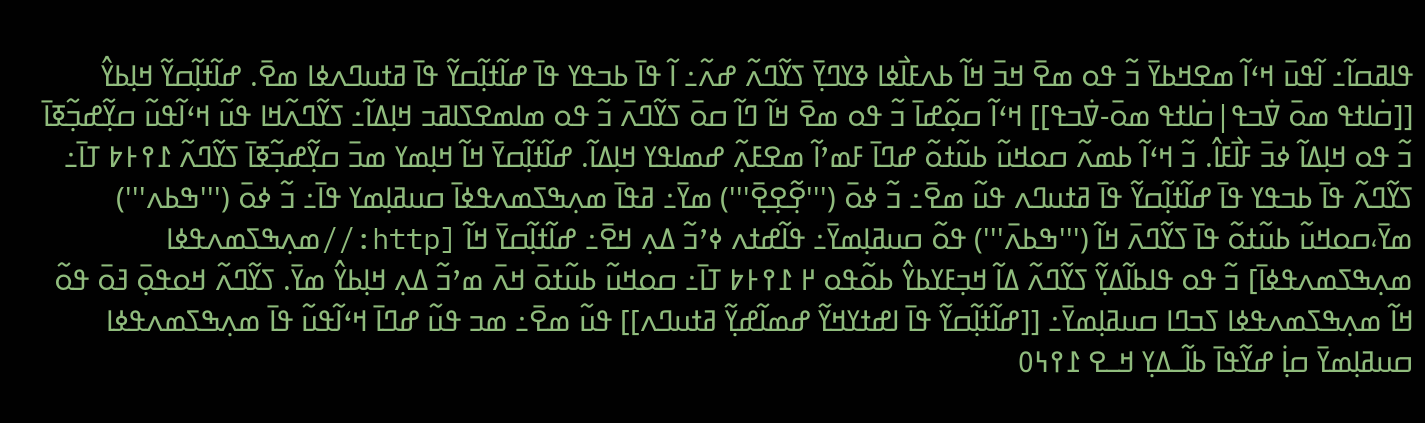ߟߊߥߛߊ߬߸ ߊ߬ߟߎ߫ ߞߵߊ߬ ߘߐߞߕߌ߫ ߏ߬ ߟߋ ߘߐ߫ ߞߏ߫ ߞߊ߬ ߕߍߓߊ߯ߦߊ ߢߌߣߌ߲߫ ߖߌ߬ߣߍ߬ ߝߍ߬߸ ߊ߬ ߟߊ߫ ߕߏߟߌ ߟߊ߫ ߝߊ߬ߙߊ߲߬ߛߌ߬ ߟߊ߫ ߥߙߎߣߍߦߊ ߘߐ߫. ߝߊ߬ߙߊ߲߬ߛߌ߬ ߞߊ߲ߕߌ߮ [[ߛ߭ߊߙߟ ߘߋ߫ ߜ߭ߏߟ|ߛ߭ߊߙߟ ߘߋ߫-ߜ߭ߏߟ]] ߞߵߊ߬ ߛߋ߲߬ߝߊ߫ ߏ߬ ߟߋ ߘߐ߫ ߞߊ߬ ߣߊ߬ ߛߋ߫ ߖߌ߬ߣߍ߫ ߏ߬ ߟߋ ߘߊߘߐߖߊߥߏ ߞߊ߲ߡߊ߬߸ ߖߌ߬ߣߍ߬ߞߊ ߟߎ߬ ߞߵߊ߬ߟߎ߬ ߛߌ߲߬ߝߏ߲߬ߧߊ߫ ߏ߬ ߟߋ ߞߊ߲ߡߊ߬ ߦߏ߫ ߓߊ߯ߓߊ߮. ߏ߬ ߞߵߊ߬ ߕߘߍ߬ ߛߋߞߎ߬ ߕߎ߬ߙߋ߬ ߝߣߊ߫ ߓߘߴߊ߬ ߘߐߓߍ߲߬ ߝߘߊߟߌ ߞߊ߲ߡߊ߬. ߝߊ߬ߙߊ߲߬ߛߌ߫ ߞߊ߬ ߞߊ߲ߘߌ ߘߏ߫ ߛߌ߲߬ߝߏ߲߬ߧߊ߫ ߖߌ߬ߣߍ߬ ߁߉߅߈ ߠߊ߫߸ ߖߌ߬ߣߍ߬ ߟߊ߫ ߕߏߟߌ ߟߊ߫ ߝߊ߬ߙߊ߲߬ߛߌ߬ ߟߊ߫ ߥߙߎߣߍ ߟߎ߬ ߘߐ߫߸ ߏ߬ ߦߋ߫ ('''ߐ߲߬ߐ߲ߐ߲߫''') ߘߌ߫߸ ߥߟߊ߫ ߘߍ߲ߒߖߘߍߟߦߊ߫ ߛߎߥߊ߲ߘߌ ߟߊ߫߸ ߏ߬ ߦߋ߫ ('''ߒߕߍ''') ߘߌ߫،ߛߋߞߎ߬ ߕߎ߬ߙߋ߬ ߟߊ߫ ߖߌ߬ߣߍ߫ ߞߊ߬ ('''ߒߕߍ߫''') ߟߋ߬ ߛߎߥߊ߲ߘߌ߫߸ ߟߊ߬ߝߙߍ ߦߴߏ߬ ߡߍ߲ ߞߐ߫߸ ߝߊ߬ߙߊ߲߬ߛߌ߫ ߞߊ߬ [http://ߘߍ߲ߒߖߘߍߟߦߊ ߘߍ߲ߒߖߘߍߟߦߊ߫] ߏ߬ ߟߋ ߟߊߕߊ߬ߡߌ߲߬ ߖߌ߬ߣߍ߬ ߡߊ߬ ߞߏ߲ߓߌߕߌ߮ ߕߋ߬ߟߋ ߂ ߁߉߅߈ ߠߊ߫߸ ߛߋߞߎ߬ ߕߎ߬ߙߋ߫ ߞߍ߫ ߘߴߏ߬ ߡߍ߲ ߞߊ߲ߕߌ߮ ߘߌ߫. ߖߌ߬ߣߍ߬ ߞߋߟߋ߲߫ ߔߋ߫ ߟߋ߬ ߞߊ߬ ߘߍ߲ߒߖߘߍߟߦߊ ߖߏߣߊ ߛߎߥߊ߲ߘߌ߫߸ [[ߝߊ߬ߙߊ߲߬ߛߌ߬ ߟߊ߫ ߊߝߙߌߞߌ߬ ߝߘߊ߬ߝߌ߲߬ ߥߙߎߣߍ]] ߟߎ߬ ߘߐ߫߸ ߘߏ ߟߎ߬ ߝߣߊ߫ ߞߵߊ߬ߟߎ߬ ߟߊ߫ ߘߍ߲ߒߖߘߍߟߦߊ ߛߎߥߊ߲ߘߌ߫ ߛߊ߲߭ ߝߌ߬ߟߊ߫ ߕߊ߬ߺߡߌ߲ ߞߺߐ ߁߉߆߀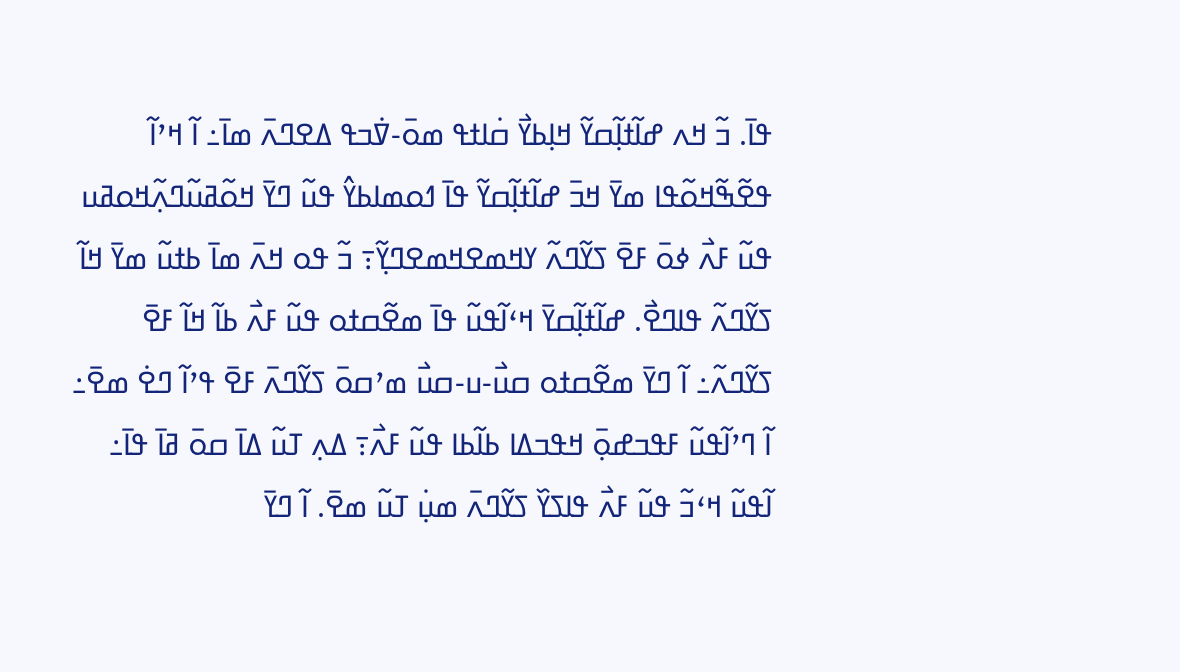ߟߊ߫. ߏ߬ ߞߍ ߝߊ߬ߙߊ߲߬ߛߌ߬ ߞߊ߲ߕߌ߯ ߛ߭ߊߙߟ ߘߋ߫-ߜ߭ߏߟ ߡߐߣߍ߫ ߘߊ߫߸ ߊ߬ ߞߴߊ߬ ߟߐ߬ߒ߬ߞߋ߬ߟߊ ߘߌ߫ ߞߏ߫ ߝߊ߬ߙߊ߲߬ߛߌ߬ ߟߊ߫ ߗߋߘߊߕߌ߮ ߟߎ߬ ߣߌ߫ ߞߋ߬ߥߎ߬ߣߍ߲߬ߞߋߥߎ ߟߎ߬ ߓߍ߯ ߦߋ߫ ߓߐ߫ ߖߌ߬ߣߍ߬ ߌߞߘߐߞߘߐߣߌ߲߬߹ ߏ߬ ߟߋ ߞߍ߫ ߘߊ߫ ߕߙߎ߬ ߘߌ߫ ߞߊ߬ ߖߌ߬ߣߍ߬ ߟߊߣߐ߯. ߝߊ߬ߙߊ߲߬ߛߌ߫ ߞߵߊ߬ߟߎ߬ ߟߊ߫ ߘߐ߬ߛߙߋ ߟߎ߬ ߓߍ߯ ߕߊ߬ ߞߊ߬ ߓߐ߫ ߖߌ߬ߣߍ߬߸ ߊ߬ ߣߌ߫ ߘߐ߬ߛߙߋ ߛߎ߯-ߎ-ߛߎ߯ ߘߴߛߋ߫ ߖߌ߬ߣߍ߫ ߓߐ߫ ߟߴߊ߬ ߣߐ߭ ߘߐ߫߸ ߊ߬ ߣߴߊ߬ߟߎ߬ ߓߟߏߝߋ߲߫ ߞߟߏߡߊ ߕߊ߬ߕߊ ߟߎ߬ ߓߍ߯߹ ߡߍ߲ ߠߎ߬ ߡߊ߫ ߛߋ߫ ߥߊ߫ ߟߊ߫߸ ߊ߬ߟߎ߬ ߞߵߏ߬ ߟߎ߬ ߓߍ߯ ߟߊߖߌ߰ ߖߌ߬ߣߍ߫ ߘߎ߲߭ ߠߎ߬ ߘߐ߫. ߊ߬ ߣߌ߫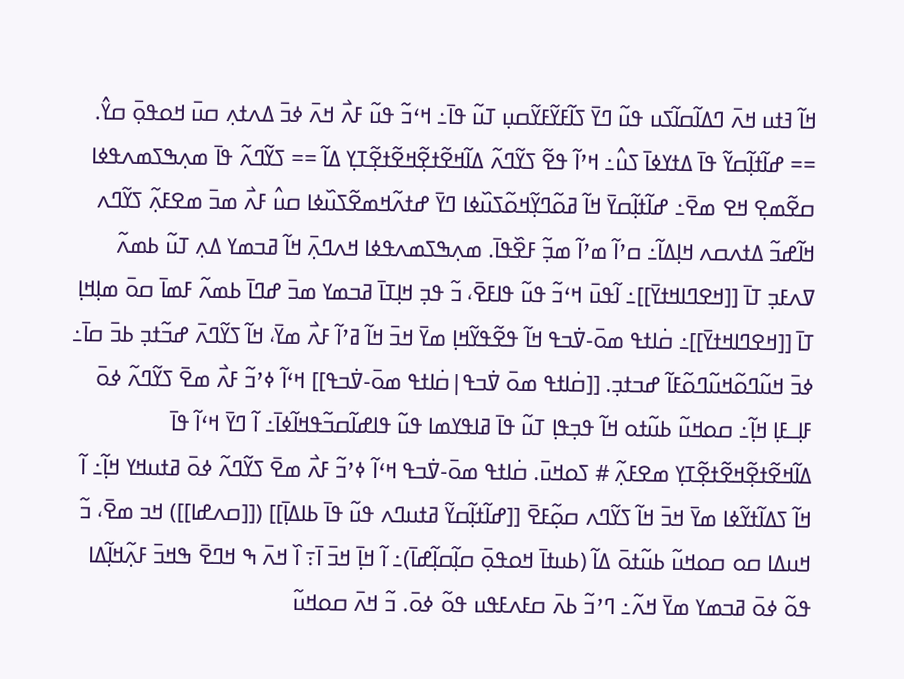ߞߊ߬ ߔߙߎ ߞߍ߫ ߣߡߊ߬ߛߊ߬ߖߎ ߟߎ߬ ߣߌ߫ ߖߊ߬ߓߌ߬ߓߌ߬ߛߎ߲ ߠߎ߬ ߟߊ߫߸ ߞߵߏ߬ ߟߎ߬ ߓߍ߯ ߞߍ߫ ߦߏ߫ ߡߍߙߍ߲ ߛߎ߫ ߞߋߟߋ߲߫ ߛߌ߮. == ߝߊ߬ߙߊ߲߬ߛߌ߬ ߟߊ߫ ߡߙߌߦߊ߫ ߖߎ߮߸ ߞߴߊ߬ ߟߐ߬ ߖߌ߬ߣߍ߬ ߡߊ߬ߞߐ߬ߙߐ߲߬ߞߐ߬ߙߐ߲߬ߠߌ߲ ߡߊ߬ == ߖߌ߬ߣߍ߬ ߟߊ߫ ߘߍ߲ߒߖߘߍߟߦߊ ߛߐ߬ߘߐ߲ ߞߐ ߘߐ߫߸ ߝߊ߬ߙߊ߲߬ߛߌ߫ ߞߊ߬ ߥߋ߬ߣߌ߲߬ߞߋ߬ߖߎ߰ߦߊ ߣߌ߫ ߝߙߍ߬ߞߘߐ߬ߖߎ߰ߦߊ ߛߎ߮ ߓߍ߯ ߘߏ߫ ߘߐߓߍ߲߬ ߖߌ߬ߣߍ ߞߊ߬ߝߏ߬ ߡߙߍߛߍ ߞߊ߲ߡߊ߬߸ ߛߴߊ߬ ߘߴߊ߬ ߘߏ߲߬ ߓߐ߰ߟߊ߫. ߘߍ߲ߒߖߘߍߟߦߊ ߞߍߣߍ߲߫ ߞߊ߬ ߥߏߘߌ ߡߍ߲ ߠߎ߬ ߕߘߍ߬ ߜߍߓߏ߲ ߠߊ߫ [[ߞߐߣߊߞߙߌ߫]]߸ ߊ߬ߟߎ߫ ߞߵߏ߬ ߟߎ߬ ߟߊߓߐ߫، ߏ߬ ߟߏ߲ ߞߊ߲ߠߊ߫ ߥߏߘߌ ߘߏ߫ ߝߣߊ߫ ߕߘߍ߬ ߓߘߊ߫ ߛߋ߫ ߘߊ߲ߞߊ߲ ߠߊ߫ [[ߞߐߣߊߞߙߌ߫]]߸ ߛ߭ߊߙߟ ߘߋ߫-ߜ߭ߏߟ ߞߊ߬ ߟߐ߬ߟߌ߬ߞߊ߲ ߘߌ߫ ߞߏ߫ ߞߊ߬ ߥߴߊ߬ ߓߍ߯ ߘߌ߫، ߞߊ߬ ߖߌ߬ߣߍ߫ ߝߏ߬ߙߏ߲ ߕߏ߫ ߛߊ߫߸ ߦߏ߫ ߞߎ߬ߣߋ߬ߞߎ߬ߣߋ߬ߓߊ߬ ߝߏߙߏ߲. [[ߛ߭ߊߙߟ ߘߋ߫ ߜ߭ߏߟ|ߛ߭ߊߙߟ ߘߋ߫-ߜ߭ߏߟ]] ߞߵߊ߬ ߦߴߏ߬ ߓߍ߯ ߘߐ߫ ߖߌ߬ߣߍ߬ ߦߋ߫ ߓߊ߲ߺߓߊ߲ ߞߊ߲߬߸ ߛߋߞߎ߬ ߕߎ߬ߙߋ ߞߊ߬ ߟߏ߲ߟߊ߲ ߠߎ߬ ߟߊ߫ ߥߊߟߌߘߊ ߟߎ߬ ߟߊߝߊ߬ߛߏ߬ߟߞߊ߬ߦߊ߫߸ ߊ߬ ߣߌ߫ ߞߵߊ߬ ߟߊ߫ ߡߊ߬ߞߐ߬ߙߐ߲߬ߞߐ߬ߙߐ߲߬ߠߌ߲ ߘߐߓߍ߲߬ # ߖߋߞߎ߫. ߛ߭ߊߙߟ ߘߋ߫-ߜ߭ߏߟ ߞߵߊ߬ ߦߴߏ߬ ߓߍ߯ ߘߐ߫ ߖߌ߬ߣߍ߬ ߦߋ߫ ߥߙߎߞߌ ߞߊ߲߬߸ ߊ߬ ߞߊ߬ ߖߡߊ߬ߙߌ߬ߦߊ ߘߌ߫ ߞߏ߫ ߞߊ߬ ߖߌ߬ߣߍ ߛߋ߲߬ߓߐ߫ [[ߝߊ߬ߙߊ߲߬ߛߌ߬ ߥߙߎߣߍ ߟߎ߬ ߟߊ߫ ߕߊߡߊ߲߫]] ([[ߛߍߝߊ]]) ߞߏ ߘߐ߫، ߏ߬ ߞߎߡߊ ߛߋ ߛߋߞߎ߬ ߕߎ߬ߙߋ߫ ߡߊ߬ (ߕߎߙߊ߫ ߞߋߟߋ߲߫ ߛߊ߲߬ߛߊ߲߬ߝߊ߫)߸ ߊ߬ ߞߊ߲߫ ߞߏ߫ ߊ߫߹ ߊ߰ ߞߍ߫ ߒ ߞߣߐ߫ ߒߞߏ߫ ߓߍ߲߬ߞߊ߲߬ߡߊ ߟߋ߬ ߦߋ߫ ߥߏߘߌ ߘߌ߫ ߞߍ߬߸ ߣߴߏ߬ ߕߍ߫ ߛߓߍߓߟߎ ߟߋ߬ ߦߋ߫. ߏ߬ ߞߍ߫ ߛߋߞߎ߬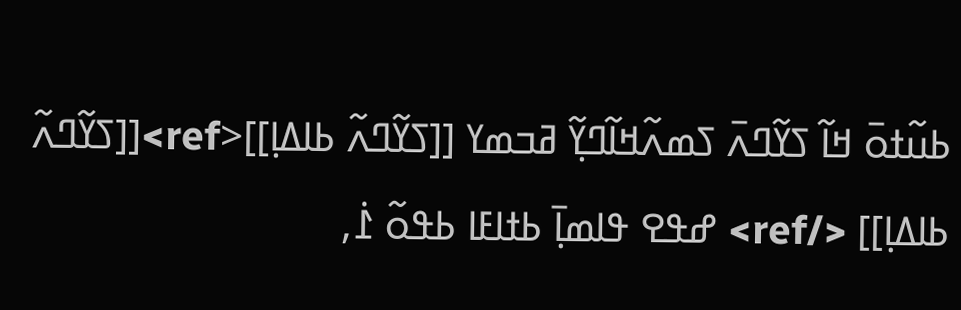ߕߎ߬ߙߋ߫ ߞߊ߬ ߖߌ߬ߣߍ߫ ߖߘߍ߬ߞߊ߬ߣߌ߲߬ ߥߏߘߌ [[ߖߌ߬ߣߍ߬ ߕߊߡߊ߲]]<ref>[[ߖߌ߬ߣߍ߬ ߕߊߡߊ߲]] </ref> ߝߟߐ ߟߊߘߊ߲߫ ߕߙߊߓߊ ߕߟߋ߬ ߁߭,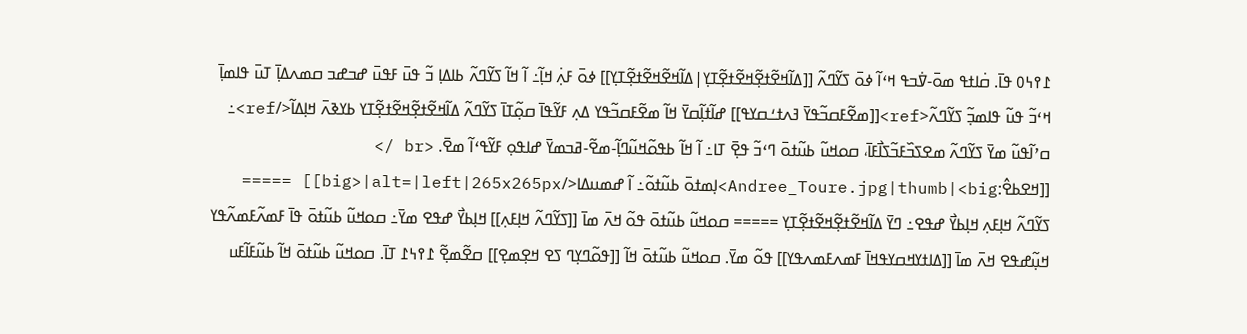߁߉߆߀ ߟߊ߫. ߛ߭ߊߙߟ ߘߋ߫-ߜ߭ߏߟ ߞߵߊ߬ ߦߋ߫ ߖߌ߬ߣߍ߬ [[ߡߊ߬ߞߐ߬ߙߐ߲߬ߞߐ߬ߙߐ߲߬ߠߌ߲|ߡߊ߬ߞߐ߬ߞߐ߬ߙߐ߲߬ߠߌ߲]] ߦߋ߫ ߓߍ߲߭ ߞߊ߲߬߸ ߊ߬ ߞߊ߬ ߖߌ߬ߣߍ߬ ߕߊߡߊ߲ ߏ߬ ߟߎ߫ ߓߟߎ߫ ߝߏߝߏ ߛߘߍߡߊ߲߫ ߠߎ߫ ߟߊߘߊ߲߫ ߞߵߏ߬ ߟߎ߬ ߟߊߘߏ߲߬ ߖߌ߬ߣߍ߬<ref>[[ߘߐ߬ߓߛߏ߬ߟߌ߫ ߔߍߙߑߛߌߟ]] ߝߊ߬ߙߊ߲߬ߛߌ߫ ߞߊ߬ ߘߐ߬ߓߛߏ߬ߟߌ ߡߍ߲ ߓߌ߬ߟߊ߫ ߛߋ߲߬ߠߊ߫ ߖߌ߬ߣߍ߬ ߡߊ߬ߞߐ߬ߙߐ߲߬ߞߐ߬ߙߐ߲߬ߠߌ ߕߌߢߍ߫ ߞߊ߲ߡߊ߬</ref>߸ ߛߴߊ߬ߟߎ߬ ߘߌ߫ ߖߌ߬ߣߍ߬ ߘߐߖߏ߰ߓߏ߬ߖߊ߯ߓߊ߫، ߛߋߞߎ߬ ߕߎ߬ߙߋ߫ ߣߵߏ߬ ߟߐ߲߫ ߠߊ߸ ߊ߬ ߞߊ߬ ߕߟߋ߬ߞߎ߬ߣߊ߲߬-ߘߐ߬-ߥߏߘߌ߫ ߝߊߟߋ߲ ߓߌ߬ߟߵߊ߬ ߘߐ߫. <br /> [[ߞߐߕߐ߮:Andree_Toure.jpg|thumb|<big>ߊ߲ߘߙߋ߫ ߕߎ߬ߙߋ߬߸ ߊ߬ ߝߘߎߡߊ</big>|alt=|left|265x265px]] ===== ߖߌ߬ߣߍ߬ ߞߊ߲ߓߍ߲ ߞߊ߲ߕߌ߯ ߝߟߐ߸ ߣߌ߫ ߡߊ߬ߞߐ߬ߙߐ߲߬ߞߐ߬ߙߐ߲߬ߠߌ߲ ===== ߛߋߞߎ߬ ߕߎ߬ߙߋ߫ ߟߋ߬ ߞߍ߫ ߘߊ߫ [[ߖߌ߬ߣߍ߬ ߞߊ߲ߓߍ߲]] ߞߊ߲ߕߌ߯ ߝߟߐ ߘߌ߫߸ ߛߋߞߎ߬ ߕߎ߬ߙߋ߫ ߟߊ߫ ߓߘߍ߬ߓߘߍ߬ߟߌ ߞߎ߲߬ߝߟߐ ߞߍ߫ ߘߊ߫ [[ߡߊߙߌߞߛߌߟߞߊ߫ ߓߘߍߓߘߍߟߌ]] ߟߋ߬ ߘߌ߫. ߛߋߞߎ߬ ߕߎ߬ߙߋ߫ ߞߊ߬ [[ߟߋ߬ߣߌ߲ߣ ߖߐ ߞߐ߲ߘߐ߲]] ߛߐ߬ߘߐ߲߬ ߁߉߆߁ ߠߊ߫. ߛߋߞߎ߬ ߕߎ߬ߙߋ߫ ߞߊ߬ ߕߎ߬ߓߊ߬ߓߎ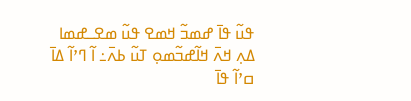ߟߎ߬ ߟߊ߫ ߝߘߏ߬ ߞߘߐ ߟߎ߬ ߘߐߺߝߘߊ ߡߍ߲ ߞߍ߫ ߞߊ߬ߝߏ߬ߘߋ߲ ߠߎ߬ ߕߍ߫߸ ߊ߬ ߣߴߊ߬ ߡߊ߫ ߛߴߊ߬ ߟߊ߫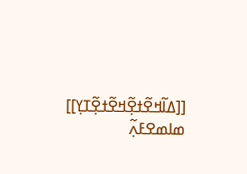[[ߡߊ߬ߞߐ߬ߙߐ߲߬ߞߐ߬ߙߐ߲߬ߠߌ߲]] ߘߊߘߐߓߍ߲߬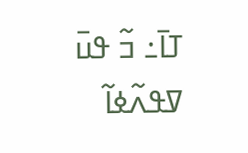ߠߊ߫߸ ߏ߬ ߟߎ߫ ߜߟߍ߬ߦߊ߬